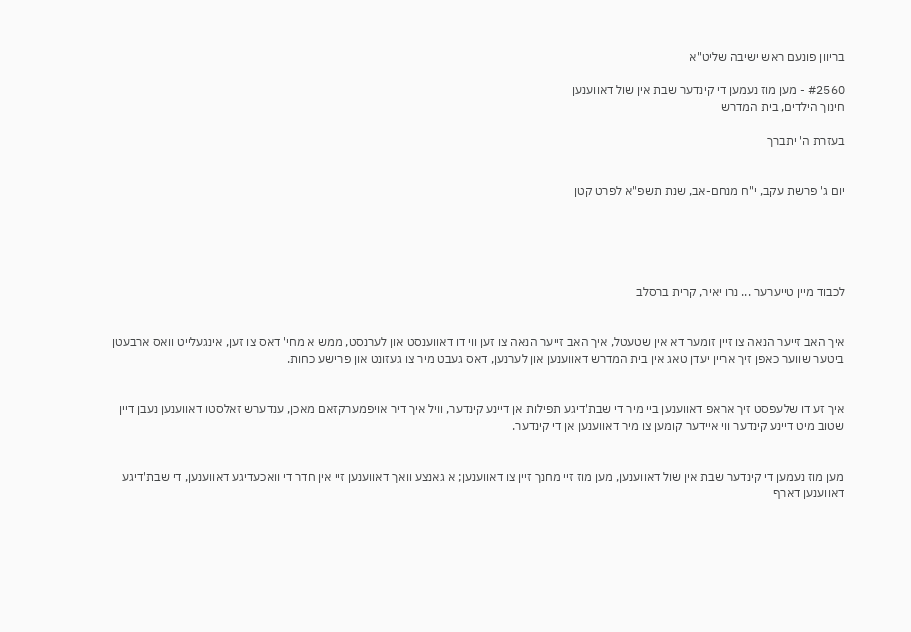בריוון פונעם ראש ישיבה שליט"א

#2560 - מען מוז נעמען די קינדער שבת אין שול דאווענען
חינוך הילדים, בית המדרש

בעזרת ה' יתברך


יום ג' פרשת עקב, י"ח מנחם-אב, שנת תשפ"א לפרט קטן





לכבוד מיין טייערער ... נרו יאיר, קרית ברסלב


איך האב זייער הנאה צו זיין זומער דא אין שטעטל, איך האב זייער הנאה צו זען ווי דו דאווענסט און לערנסט, ממש א מחי' דאס צו זען, אינגעלייט וואס ארבעטן ביטער שווער כאפן זיך אריין יעדן טאג אין בית המדרש דאווענען און לערנען, דאס געבט מיר צו געזונט און פרישע כחות.


איך זע דו שלעפסט זיך אראפ דאווענען ביי מיר די שבת'דיגע תפילות אן דיינע קינדער, וויל איך דיר אויפמערקזאם מאכן, ענדערש זאלסטו דאווענען נעבן דיין שטוב מיט דיינע קינדער ווי איידער קומען צו מיר דאווענען אן די קינדער.


מען מוז נעמען די קינדער שבת אין שול דאווענען, מען מוז זיי מחנך זיין צו דאווענען; א גאנצע וואך דאווענען זיי אין חדר די וואכעדיגע דאווענען, די שבת'דיגע דאווענען דארף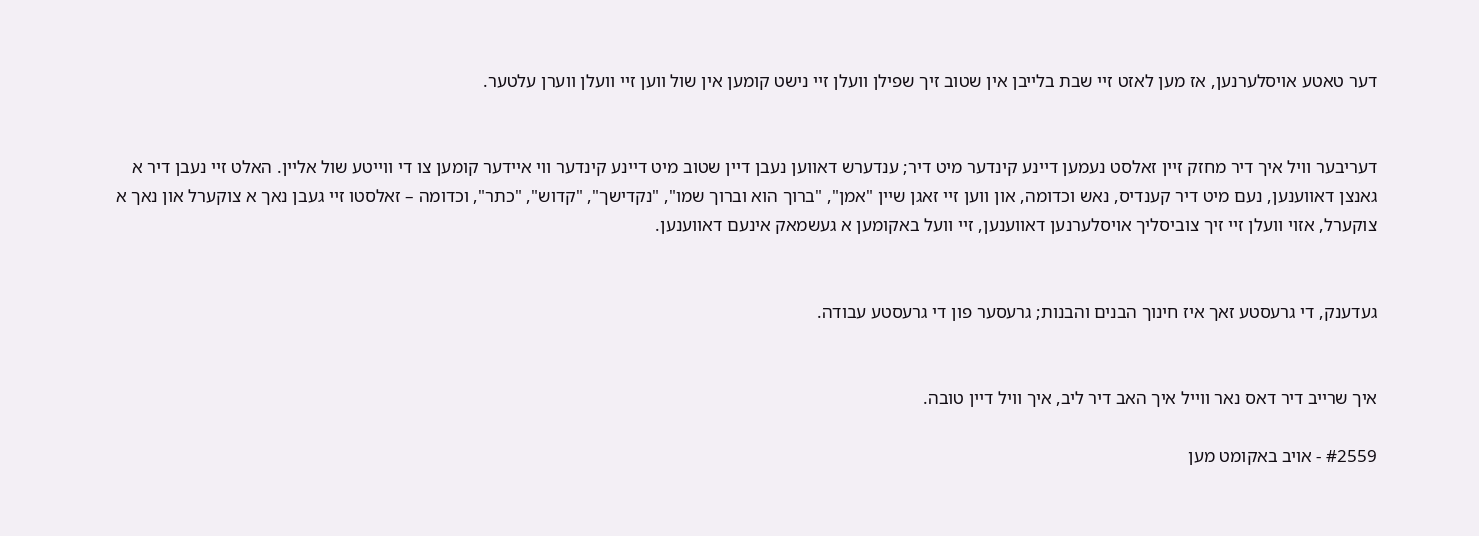דער טאטע אויסלערנען, אז מען לאזט זיי שבת בלייבן אין שטוב זיך שפילן וועלן זיי נישט קומען אין שול ווען זיי וועלן ווערן עלטער.


דעריבער וויל איך דיר מחזק זיין זאלסט נעמען דיינע קינדער מיט דיר; ענדערש דאווען נעבן דיין שטוב מיט דיינע קינדער ווי איידער קומען צו די ווייטע שול אליין. האלט זיי נעבן דיר א גאנצן דאווענען, נעם מיט דיר קענדיס, נאש וכדומה, און ווען זיי זאגן שיין "אמן", "ברוך הוא וברוך שמו", "נקדישך", "קדוש", "כתר", וכדומה – זאלסטו זיי געבן נאך א צוקערל און נאך א צוקערל, אזוי וועלן זיי זיך צוביסליך אויסלערנען דאווענען, זיי וועל באקומען א געשמאק אינעם דאווענען.


געדענק, די גרעסטע זאך איז חינוך הבנים והבנות; גרעסער פון די גרעסטע עבודה.


איך שרייב דיר דאס נאר ווייל איך האב דיר ליב, איך וויל דיין טובה.

#2559 - אויב באקומט מען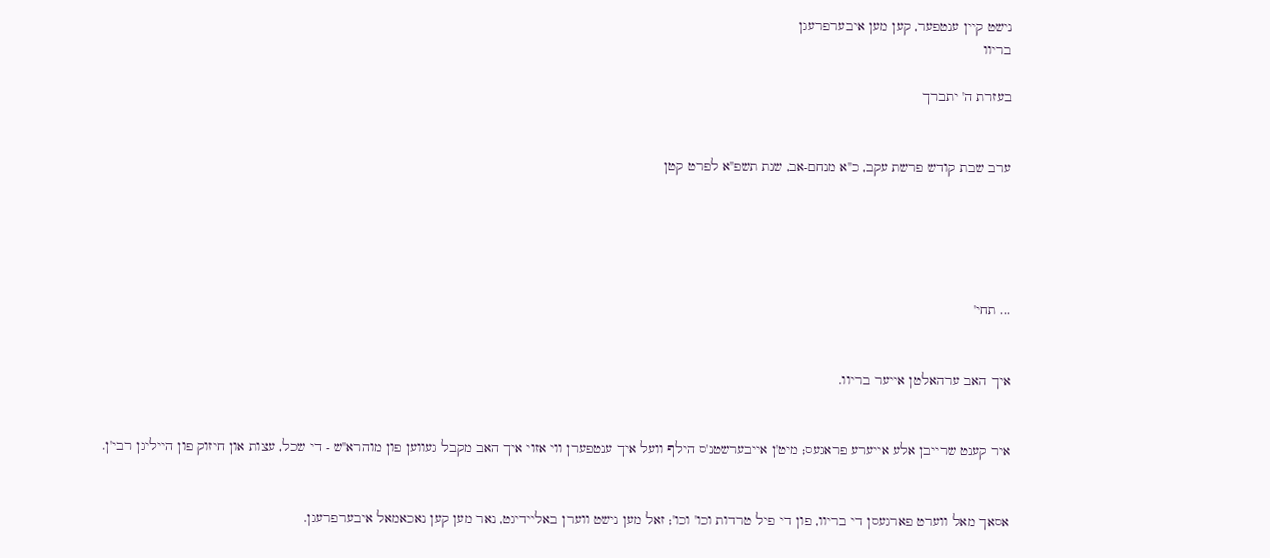נישט קיין ענטפער, קען מען איבערפרעגן
בריוו

בעזרת ה' יתברך


ערב שבת קודש פרשת עקב, כ"א מנחם-אב, שנת תשפ"א לפרט קטן





... תחי'


איך האב ערהאלטן אייער בריוו.


איר קענט שרייבן אלע אייערע פראגעס; מיט'ן אייבערשטנ'ס הילף וועל איך ענטפערן ווי אזוי איך האב מקבל געווען פון מוהרא"ש - די שכל, עצות און חיזוק פון הייליגן רבי'ן.


אסאך מאל ווערט פארגעסן די בריוו, פון די פיל טרדות וכו' וכו'; זאל מען נישט ווערן באליידיגט, נאר מען קען נאכאמאל איבערפרעגן.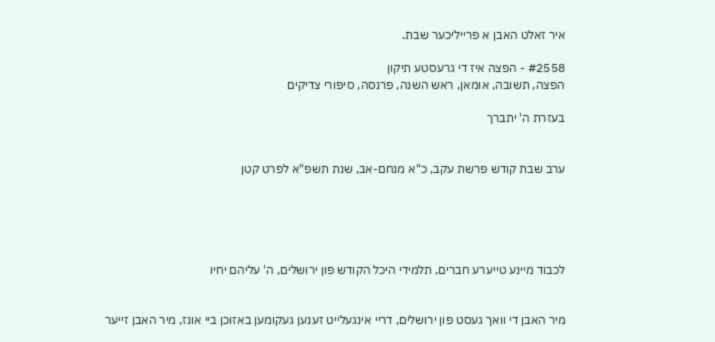איר זאלט האבן א פרייליכער שבת.

#2558 - הפצה איז די גרעסטע תיקון
הפצה, תשובה, אומאן, ראש השנה, פרנסה, סיפורי צדיקים

בעזרת ה' יתברך


ערב שבת קודש פרשת עקב, כ"א מנחם-אב, שנת תשפ"א לפרט קטן





לכבוד מיינע טייערע חברים, תלמידי היכל הקודש פון ירושלים, ה' עליהם יחיו


מיר האבן די וואך געסט פון ירושלים, דריי אינגעלייט זענען געקומען באזוכן ביי אונז, מיר האבן זייער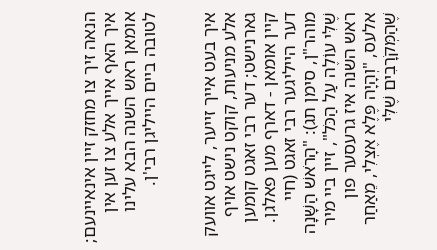הנאה זיך צו מחזק זיין אינאיינעם; איך האף אייך אלע צו זען אין אומאן ראש השנה הבא עלינו לטובה ביים הייליגן רבי'ן.


איך בעט אייך זייער, לייגט אוועק אלע מניעות, קוקט נישט אויף גארנישט; דער רבי זאגט קומען קיין אומאן - דארף מען פאלגן. דער הייליגער רבי זאגט (חיי מוהר"ן, סימן תג): "הָרֹאשׁ הַשָּׁנָה שֶׁלִּי עוֹלֶה עַל הַכֹּל", זיין ביי מיר ראש השנה איז גרעסער פון אלעס, "וְהָיָה פֶּלֶא אֶצְלִי, מֵאַחַר שֶׁהַמְּקֹרָבִים שֶׁלִּי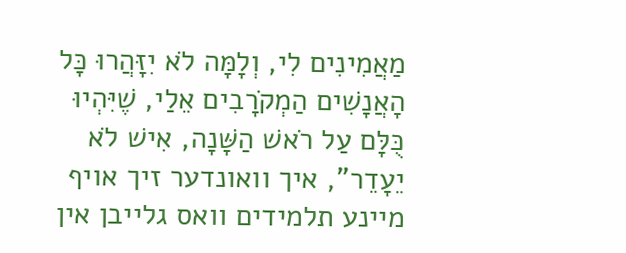מַאֲמִינִים לִי, וְלָמָּה לֹא יִזָּהֲרוּ כָּל הָאֲנָשִׁים הַמְקֹרָבִים אֵלַי, שֶׁיִּהְיוּ כֻּלָּם עַל רֹאשׁ הַשָּׁנָה, אִישׁ לֹא יֵעָדֵר", איך וואונדער זיך אויף מיינע תלמידים וואס גלייבן אין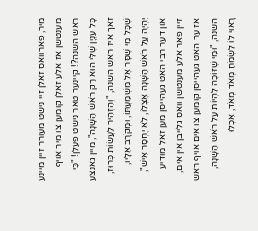מיר, פארוואס זאלן זיי נישט מעורר זיין מיינע מענטשן אז אלע זאלן קומען צו מיר אויף ראש השנה?! קיינער טאר נישט פעלן! "כִּי כָּל עִנְיָן שֶׁלִּי הוּא רַק רֹאשׁ הַשָּׁנָה", מיין גאנצע זאך איז ראש השנה, "וְהִזְהִיר לַעֲשׂוֹת כְּרוּז, שֶׁכָּל מִי שֶׁסָּר אֶל מִשְׁמַעְתּוֹ, וּמְקֹרָב אֵלָיו, יִהְיֶה עַל רֹאשׁ הַשָּׁנָה אֶצְלוֹ, לֹא יֶחְסַר אִישׁ", און דער רבי האט געהייסן מען זאל מודיע זיין פאר אלע מענטשן וואס גלייבן אין אים, אז ער האט געהייסן קומען צו אים אויף ראש השנה, "וּמִי שֶׁזּוֹכֶה לִהְיוֹת עַל רֹאשׁ הַשָּׁנָה, רָאוּי לוֹ לִשְׂמֹחַ מְאֹד מְאֹד, אִכְלוּ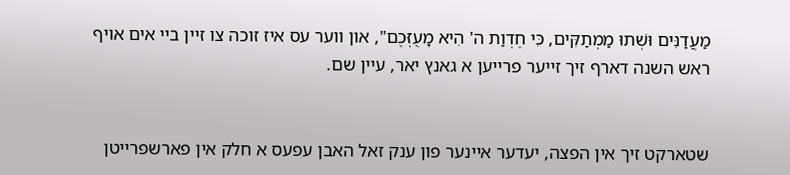מַעֲדַנִּים וּשְׁתוּ מַמְתַקִּים, כִּי חֶדְוַת ה' הִיא מָעֻזְּכֶם", און ווער עס איז זוכה צו זיין ביי אים אויף ראש השנה דארף זיך זייער פרייען א גאנץ יאר, עיין שם.


שטארקט זיך אין הפצה, יעדער איינער פון ענק זאל האבן עפעס א חלק אין פארשפרייטן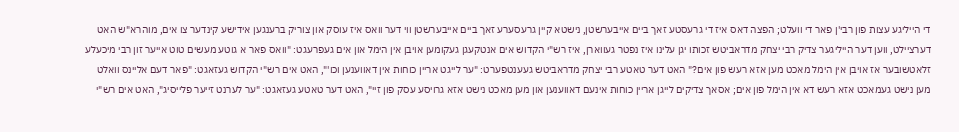די הייליגע עצות פון רבי'ן פאר די וועלט; הפצה דאס איז די גרעסטע זאך ביים אייבערשטן, נישטא קיין גרעסערע זאך ביים אייבערשטן ווי דער וואס איז עוסק און צוריק ברענגען אידישע קינדער צו אים, מוהרא"ש האט דערציילט, ווען דער הייליגער צדיק רבי יצחק מדראביטש זכותו יגן עלינו איז נפטר געווארן, איז רש"י הקדוש אים אנטקעגן געקומען אויבן אין הימל און אים געפרעגט: "וואס פאר א גוטע מעשים טוט אייער זון רבי מיכעלע זלאטשובער אז אויבן אין הימל מאכט מען אזא רעש פון אים?" האט דער טאטע רבי יצחק מדראביטש געענטפערט: "ער לייגט אריין כוחות אין דאווענען וכו'", האט אים רש"י הקדוש געזאגט: "פאר דעם אליינס וואלט מען נישט געמאכט אזא רעש דא אין הימל פון אים; אסאך צדיקים לייגן אריין כוחות אינעם דאווענען און מען מאכט נישט אזא גרויסע עסק פון זיי", האט דער טאטע געזאגט: "ער לערנט זייער פלייסיג", האט אים רש"י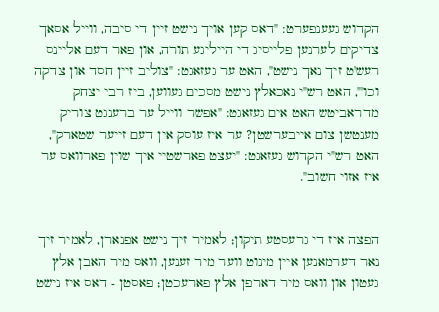הקדוש געענפערט: "דאס קען אויך נישט זיין די סיבה, ווייל אסאך צדיקים לערנען פלייסיג די הייליגע תורה, און פאר דעם אליינס רעש'ט זיך נאך נישט", האט ער געזאגט: "צוליב זיין חסד און צדקה וכו'", האט רש"י נאכאלץ נישט מסכים געווען, ביז רבי יצחק מדראביטש האט אים געזאגט: "אפשר ווייל ער ברענגט צוריק מענטשן צום אייבערשטן? ער איז עוסק אין דעם זייער שטארק", האט רש"י הקדוש געזאגט: "יעצט פארשטיי איך שוין פארוואס ער איז אזוי חשוב".


הפצה איז די גרעסטע תיקון; לאמיר זיך נישט אפנארן, לאמיר זיך נאר דערמאנען איין מינוט ווער מיר זענען, וואס מיר האבן אלץ געטון און וואס מיר דארפן אלץ פארעכטן; פאסטן - דאס איז נישט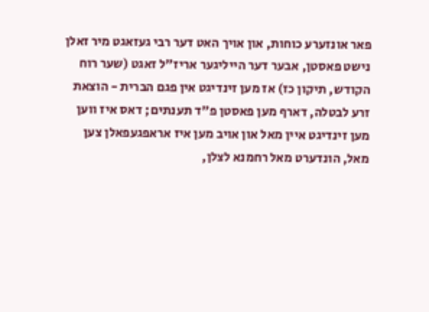פאר אונזערע כוחות, און אויך האט דער רבי געזאגט מיר זאלן נישט פאסטן, אבער דער הייליגער אריז"ל זאגט (שער רוח הקודש, תיקון כז) אז מען זינדיגט אין פגם הברית - הוצאת זרע לבטלה, דארף מען פאסטן פ"ד תענתים; דאס איז ווען מען זינדיגט איין מאל און אויב מען איז אראפגעפאלן צען מאל, הונדערט מאל רחמנא לצלן,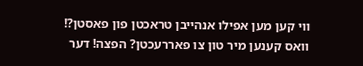ווי קען מען אפילו אנהייבן טראכטן פון פאסטן?! וואס קענען מיר טון צו פאררעכטן? הפצה! דער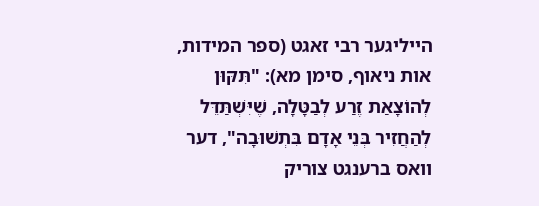הייליגער רבי זאגט (ספר המידות, אות ניאוף, סימן מא): "תִּקּוּן לְהוֹצָאַת זֶרַע לְבַטָּלָה, שֶׁיִּשְׁתַּדֵּל לְהַחֲזִיר בְּנֵי אָדָם בִּתְשׁוּבָה", דער וואס ברענגט צוריק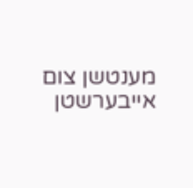מענטשן צום אייבערשטן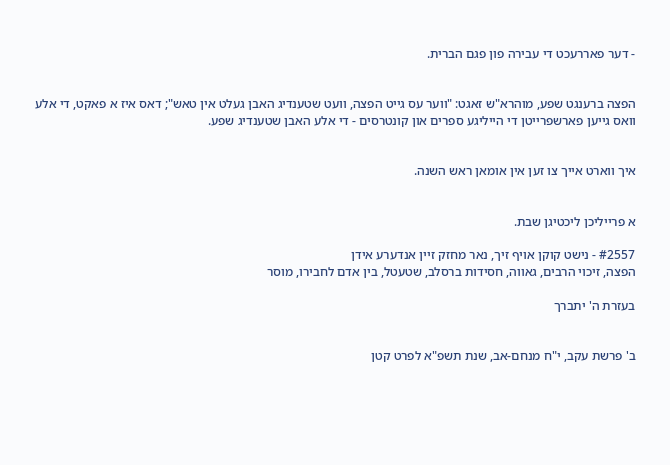- דער פאררעכט די עבירה פון פגם הברית.


הפצה ברענגט שפע, מוהרא"ש זאגט: "ווער עס גייט הפצה, וועט שטענדיג האבן געלט אין טאש"; דאס איז א פאקט, די אלע וואס גייען פארשפרייטן די הייליגע ספרים און קונטרסים - די אלע האבן שטענדיג שפע.


איך ווארט אייך צו זען אין אומאן ראש השנה.


א פרייליכן ליכטיגן שבת.

#2557 - נישט קוקן אויף זיך, נאר מחזק זיין אנדערע אידן
הפצה, זיכוי הרבים, גאווה, חסידות ברסלב, שטעטל, בין אדם לחבירו, מוסר

בעזרת ה' יתברך


ב' פרשת עקב, י"ח מנחם-אב, שנת תשפ"א לפרט קטן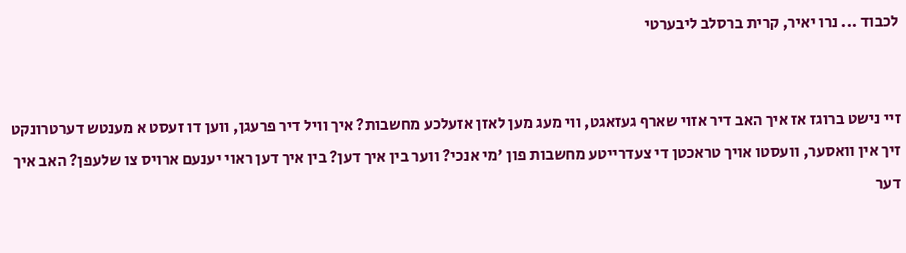לכבוד ... נרו יאיר, קרית ברסלב ליבערטי


זיי נישט ברוגז אז איך האב דיר אזוי שארף געזאגט, ווי מעג מען לאזן אזעלכע מחשבות? איך וויל דיר פרעגן, ווען דו זעסט א מענטש דערטרונקט זיך אין וואסער, וועסטו אויך טראכטן די צעדרייטע מחשבות פון 'מי אנכי? ווער בין איך דען? בין איך דען ראוי יענעם ארויס צו שלעפן? האב איך דער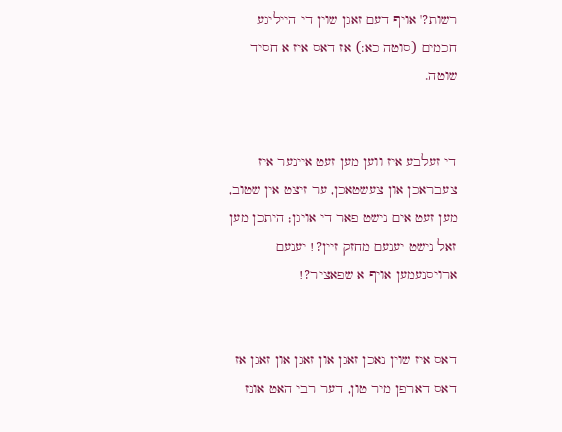רשות?' אויף דעם זאגן שוין די הייליגע חכמים (סוטה כא:) אז דאס איז א חסיד שוטה.


די זעלבע איז ווען מען זעט איינער איז צעבראכן און צעשטאכן, ער זיצט אין שטוב, מען זעט אים נישט פאר די אויגן; היתכן מען זאל נישט יענעם מחזק זיין?! יענעם ארויסנעמען אויף א שפאציר?!


דאס איז שוין נאכן זאגן און זאגן און זאגן אז דאס דארפן מיר טון, דער רבי האט אונז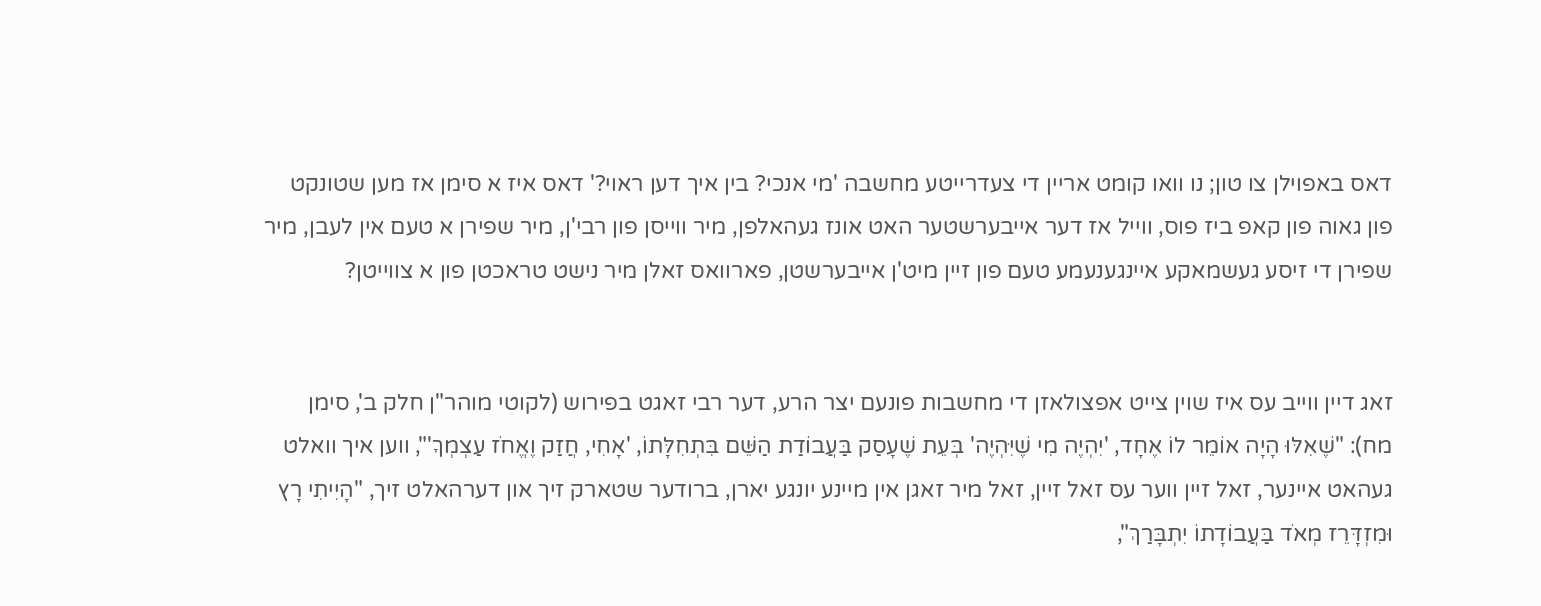דאס באפוילן צו טון; נו וואו קומט אריין די צעדרייטע מחשבה 'מי אנכי? בין איך דען ראוי?' דאס איז א סימן אז מען שטונקט פון גאוה פון קאפ ביז פוס, ווייל אז דער אייבערשטער האט אונז געהאלפן, מיר ווייסן פון רבי'ן, מיר שפירן א טעם אין לעבן, מיר שפירן די זיסע געשמאקע איינגענעמע טעם פון זיין מיט'ן אייבערשטן, פארוואס זאלן מיר נישט טראכטן פון א צווייטן?


זאג דיין ווייב עס איז שוין צייט אפצולאזן די מחשבות פונעם יצר הרע, דער רבי זאגט בפירוש (לקוטי מוהר"ן חלק ב', סימן מח): "שֶׁאִלּוּ הָיָה אוֹמֵר לוֹ אֶחָד, 'יִהְיֶה מִי שֶׁיִּהְיֶה' בְּעֵת שֶׁעָסַק בַּעֲבוֹדַת הַשֵּׁם בִּתְחִלָּתוֹ, 'אָחִי, חֲזַק וֶאֱחֹז עַצְמְךָ'", ווען איך וואלט געהאט איינער, זאל זיין ווער עס זאל זיין, זאל מיר זאגן אין מיינע יונגע יארן, ברודער שטארק זיך און דערהאלט זיך, "הָיִיתִי רָץ וּמִזְדָּרֵז מְאֹד בַּעֲבוֹדָתוֹ יִתְבָּרַךְ",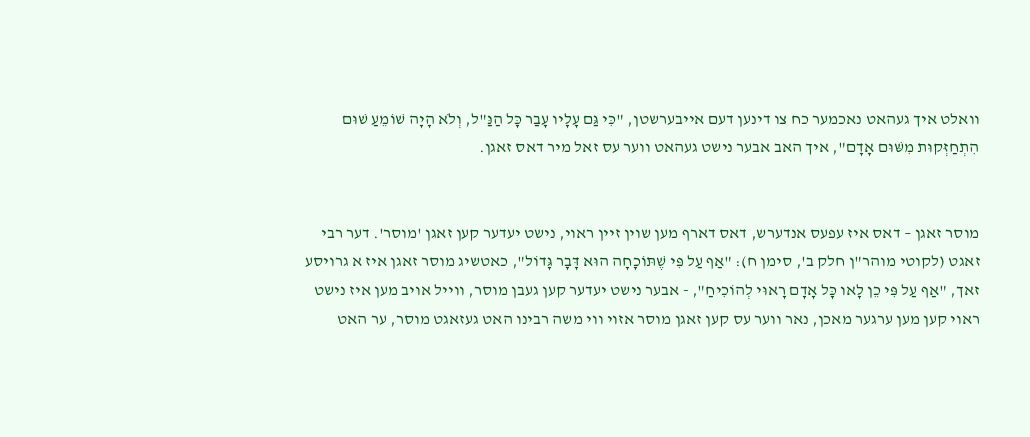וואלט איך געהאט נאכמער כח צו דינען דעם אייבערשטן, "כִּי גַּם עָלָיו עָבַר כָּל הַנַּ"ל, וְלֹא הָיָה שׁוֹמֵעַ שׁוּם הִתְחַזְּקוּת מִשּׁוּם אָדָם", איך האב אבער נישט געהאט ווער עס זאל מיר דאס זאגן.


מוסר זאגן – דאס איז עפעס אנדערש, דאס דארף מען שוין זיין ראוי, נישט יעדער קען זאגן 'מוסר'. דער רבי זאגט (לקוטי מוהר"ן חלק ב', סימן ח): "אַף עַל פִּי שֶׁתּוֹכָחָה הוּא דָּבָר גָּדוֹל", כאטשיג מוסר זאגן איז א גרויסע זאך, "אַף עַל פִּי כֵן לָאו כָּל אָדָם רָאוּי לְהוֹכִיחַ", - אבער נישט יעדער קען געבן מוסר, ווייל אויב מען איז נישט ראוי קען מען ערגער מאכן, נאר ווער עס קען זאגן מוסר אזוי ווי משה רבינו האט געזאגט מוסר, ער האט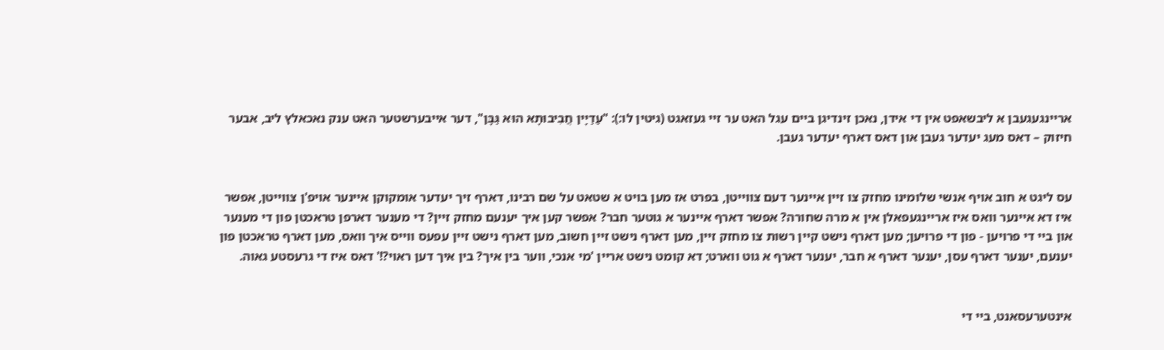אריינגעגעבן א ליבשאפט אין די אידן, נאכן זינדיגן ביים עגל האט ער זיי געזאגט (גיטין לו:): "עַדַיָין חֲבִיבוּתָא הוּא גַּבָּן", דער אייבערשטער האט ענק נאכאלץ ליב, אבער חיזוק – דאס מעג יעדער געבן און דאס דארף יעדער געבן.


עס ליגט א חוב אויף אנשי שלומינו מחזק צו זיין איינער דעם צווייטן, בפרט אז מען בויט א שטאט על שם רבינו, דארף זיך יעדער אומקוקן איינער אויפ'ן צווייטן, אפשר איז דא איינער וואס איז אריינגעפאלן אין א מרה שחורה? אפשר דארף איינער א גוטער חבר? אפשר קען איך יענעם מחזק זיין? די מענער דארפן טראכטן פון די מענער און ביי די פרויען - פון די פרויען; מען דארף נישט קיין רשות צו מחזק זיין, מען דארף נישט זיין חשוב, מען דארף נישט זיין עפעס ווייס איך וואס, מען דארף טראכטן פון יענעם, יענער דארף עסן, יענער דארף א חבר, יענער דארף א גוט ווארט; דא קומט נישט אריין 'מי אנכי, ווער בין איך? בין איך דען ראוי?!' דאס איז די גרעסטע גאוה.


אינטערעסאנט, ביי די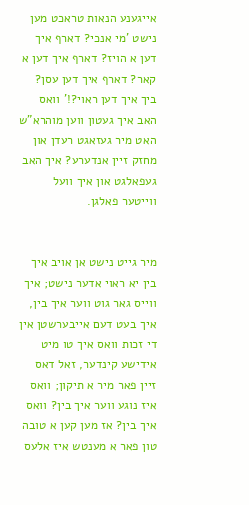אייגענע הנאות טראכט מען נישט 'מי אנכי? דארף איך דען א הויז? דארף איך דען א קאר? דארף איך דען עסן? ביך איך דען ראוי?!' וואס האב איך געטון ווען מוהרא"ש האט מיר געזאגט רעדן און מחזק זיין אנדערע? איך האב געפאלגט און איך וועל ווייטער פאלגן.


מיר גייט נישט אן אויב איך בין יא ראוי אדער נישט; איך ווייס גאר גוט ווער איך בין, איך בעט דעם אייבערשטן אין די זכות וואס איך טו מיט אידישע קינדער, זאל דאס זיין פאר מיר א תיקון; וואס איז נוגע ווער איך בין? וואס איך בין? אז מען קען א טובה טון פאר א מענטש איז אלעס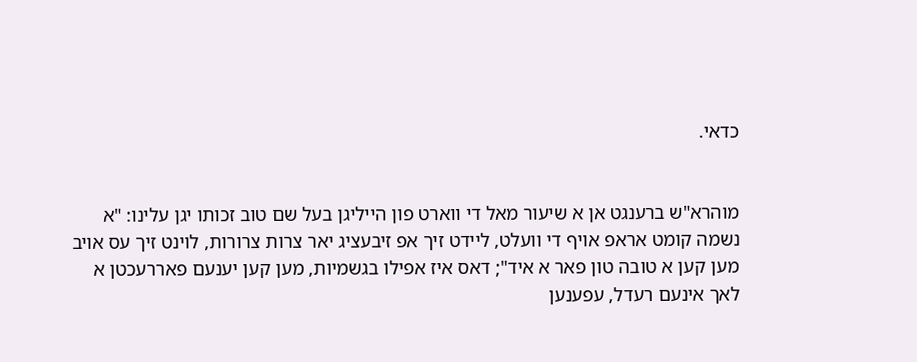כדאי.


מוהרא"ש ברענגט אן א שיעור מאל די ווארט פון הייליגן בעל שם טוב זכותו יגן עלינו: "א נשמה קומט אראפ אויף די וועלט, ליידט זיך אפ זיבעציג יאר צרות צרורות, לוינט זיך עס אויב מען קען א טובה טון פאר א איד"; דאס איז אפילו בגשמיות, מען קען יענעם פאררעכטן א לאך אינעם רעדל, עפענען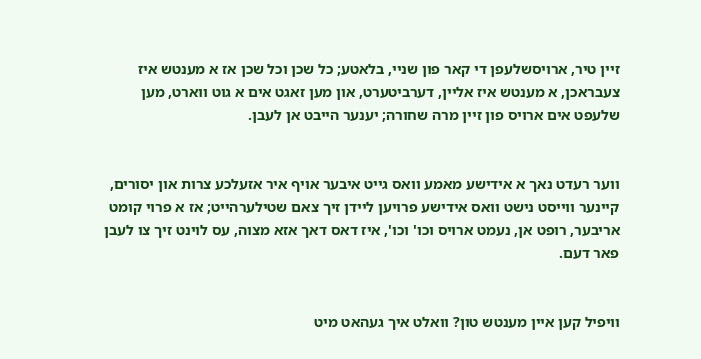זיין טיר, ארויסשלעפן די קאר פון שניי, בלאטע; כל שכן וכל שכן אז א מענטש איז צעבראכן, א מענטש איז אליין, דערביטערט, און מען זאגט אים א גוט ווארט, מען שלעפט אים ארויס פון זיין מרה שחורה; יענער הייבט אן לעבן.


ווער רעדט נאך א אידישע מאמע וואס גייט איבער אויף איר אזעלכע צרות און יסורים, קיינער ווייסט נישט וואס אידישע פרויען ליידן זיך צאם שטילערהייט; אז א פרוי קומט אריבער, רופט אן, נעמט ארויס וכו' וכו', איז דאס דאך אזא מצוה, עס לוינט זיך צו לעבן פאר דעם.


וויפיל קען איין מענטש טון? וואלט איך געהאט מיט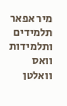מיר אפאר תלמידים ותלמידות וואס וואלטן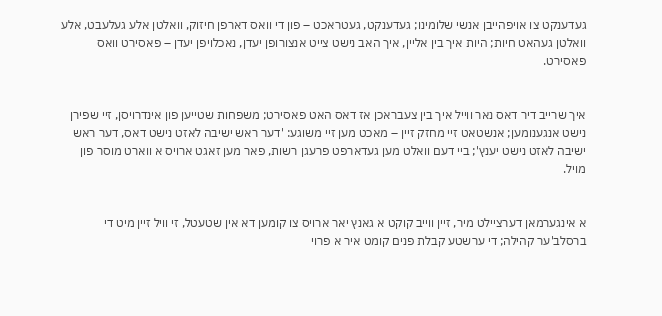געדענקט צו אויפהייבן אנשי שלומינו; געדענקט, געטראכט – פון די וואס דארפן חיזוק, וואלטן אלע געלעבט, אלע וואלטן געהאט חיות; היות איך בין אליין, איך האב נישט צייט אנצורופן יעדן, נאכלויפן יעדן – פאסירט וואס פאסירט.


איך שרייב דיר דאס נאר ווייל איך בין צעבראכן אז דאס האט פאסירט; משפחות שטייען פון אינדרויסן, זיי שפירן נישט אנגענומען; אנשטאט זיי מחזק זיין – מאכט מען זיי משוגע: 'דער ראש ישיבה לאזט נישט דאס, דער ראש ישיבה לאזט נישט יענץ'; ביי דעם וואלט מען געדארפט פרעגן רשות, פאר מען זאגט ארויס א ווארט מוסר פון מויל.


א אינגערמאן דערציילט מיר, זיין ווייב קוקט א גאנץ יאר ארויס צו קומען דא אין שטעטל, זי וויל זיין מיט די ברסלב'ער קהילה; די ערשטע קבלת פנים קומט איר א פרוי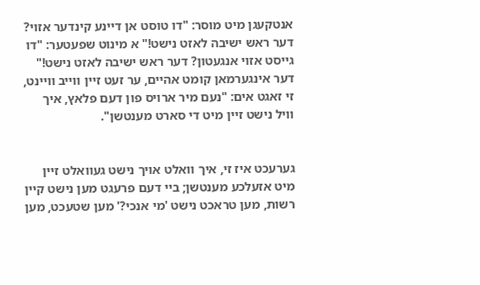אנטקעגן מיט מוסר: "דו טוסט אן דיינע קינדער אזוי? דער ראש ישיבה לאזט נישט!" א מינוט שפעטער: "דו גייסט אזוי אנגעטון? דער ראש ישיבה לאזט נישט!" דער אינגערמאן קומט אהיים, ער זעט זיין ווייב וויינט, זי זאגט אים: "נעם מיר ארויס פון דעם פלאץ, איך וויל נישט זיין מיט די סארט מענטשן".


גערעכט איז זי, איך וואלט אויך נישט געוואלט זיין מיט אזעלכע מענטשן; ביי דעם פרעגט מען נישט קיין רשות, מען טראכט נישט 'מי אנכי?' מען שטעכט, מען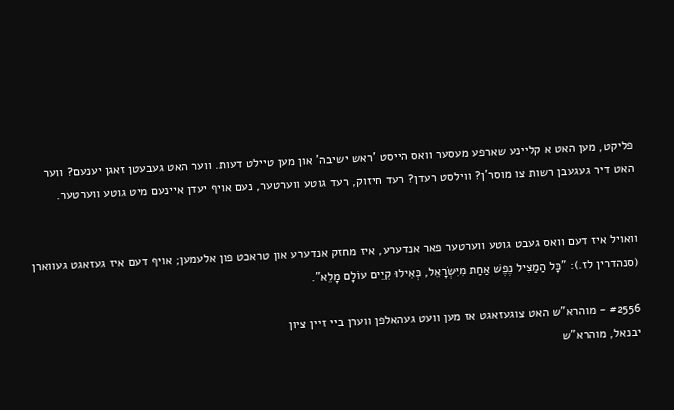פליקט, מען האט א קליינע שארפע מעסער וואס הייסט 'ראש ישיבה' און מען טיילט דעות. ווער האט געבעטן זאגן יענעם? ווער האט דיר געגעבן רשות צו מוסר'ן? ווילסט רעדן? רעד חיזוק, רעד גוטע ווערטער, נעם אויף יעדן איינעם מיט גוטע ווערטער.


וואויל איז דעם וואס געבט גוטע ווערטער פאר אנדערע, איז מחזק אנדערע און טראכט פון אלעמען; אויף דעם איז געזאגט געווארן (סנהדרין לז.): "כָּל הַמַצִיל נֶפֶשׁ אַחַת מִיִּשְׂרָאֵל, כְּאִילוּ קִיֵים עוֹלָם מָלֵא".

#2556 - מוהרא"ש האט צוגעזאגט אז מען וועט געהאלפן ווערן ביי זיין ציון
יבנאל, מוהרא"ש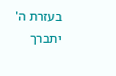בעזרת ה' יתברך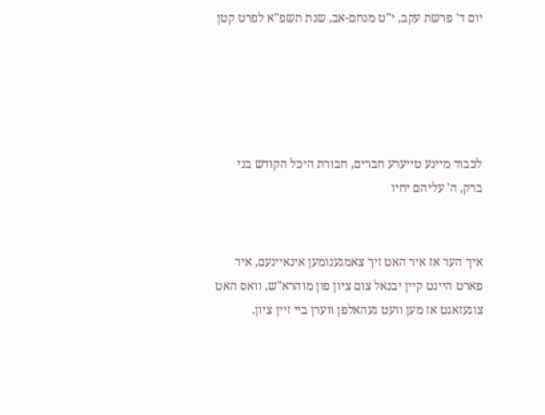יום ד' פרשת עקב, י"ט מנחם-אב, שנת תשפ"א לפרט קטן





לכבוד מיינע טייערע חברים, חבורת היכל הקודש בני ברק, ה' עליהם יחיו


איך הער אז איר האט זיך צאמגענומען אינאיינעם, איר פארט היינט קיין יבנאל צום ציון פון מוהרא"ש, וואס האט צוגעזאגט אז מען וועט געהאלפן ווערן ביי זיין ציון.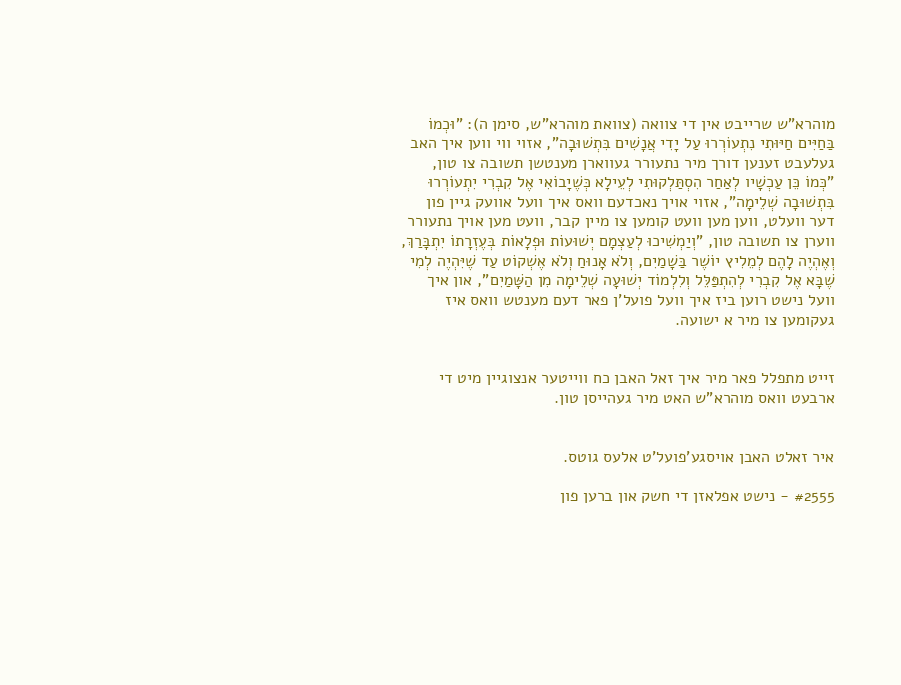מוהרא"ש שרייבט אין די צוואה (צוואת מוהרא"ש, סימן ה): "וּכְמוֹ בַּחַיִּים חַיּוּתִי נִתְעוֹרְרוּ עַל יָדִי אֲנָשִׁים בִּתְשׁוּבָה", אזוי ווי ווען איך האב געלעבט זענען דורך מיר נתעורר געווארן מענטשן תשובה צו טון, "כְּמוֹ כֵּן עַכְשָׁיו לְאַחַר הִסְתַּלְקוּתִי לְעֵילָא כְּשֶׁיָבוֹאִי אֶל קִבְרִי יִתְעוֹרְרוּ בִּתְשׁוּבָה שְׁלֵימָה", אזוי אויך נאכדעם וואס איך וועל אוועק גיין פון דער וועלט, ווען מען וועט קומען צו מיין קבר, וועט מען אויך נתעורר ווערן צו תשובה טון, "וְיַמְשִׁיכוּ לְעַצְמָם יְשׁוּעוֹת וּפְלָאוֹת בְּעֶזְרָתוֹ יִתְבָּרַךְ, וְאֶהְיֶה לָהֶם לְמֵלִיץ יוֹשֶׁר בַּשָׁמַיִם, וְלֹא אָנוּחַ וְלֹא אֶשְׁקוֹט עַד שֶׁיִּהְיֶה לְמִי שֶׁבָּא אֶל קִבְרִי לְהִתְפַּלֵּל וְלִלְמוֹד יְשׁוּעָה שְׁלֵימָה מִן הַשָּׁמַיִם", און איך וועל נישט רוען ביז איך וועל פועל'ן פאר דעם מענטש וואס איז געקומען צו מיר א ישועה.


זייט מתפלל פאר מיר איך זאל האבן כח ווייטער אנצוגיין מיט די ארבעט וואס מוהרא"ש האט מיר געהייסן טון.


איר זאלט האבן אויסגע'פועל'ט אלעס גוטס.

#2555 - נישט אפלאזן די חשק און ברען פון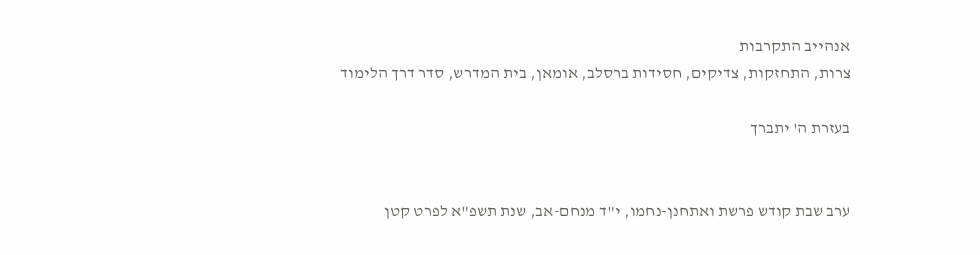אנהייב התקרבות
צרות, התחזקות, צדיקים, חסידות ברסלב, אומאן, בית המדרש, סדר דרך הלימוד

בעזרת ה' יתברך


ערב שבת קודש פרשת ואתחנן-נחמו, י"ד מנחם-אב, שנת תשפ"א לפרט קטן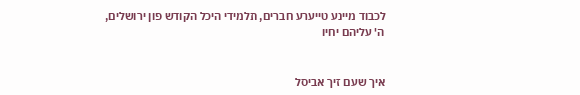לכבוד מיינע טייערע חברים, תלמידי היכל הקודש פון ירושלים, ה' עליהם יחיו


איך שעם זיך אביסל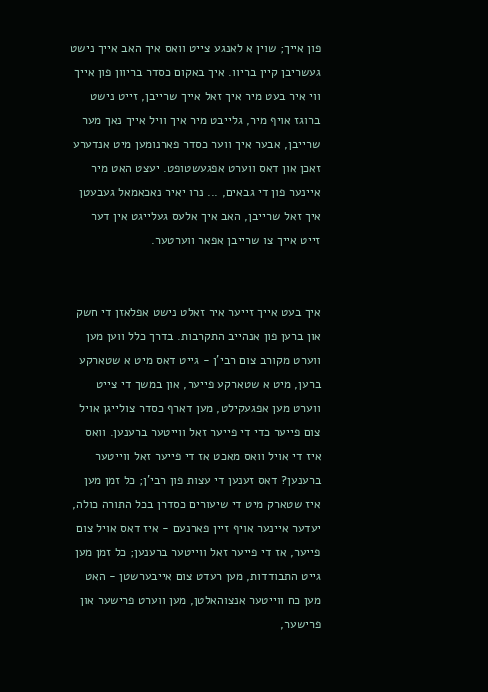פון אייך; שוין א לאנגע צייט וואס איך האב אייך נישט געשריבן קיין בריוו. איך באקום כסדר בריוון פון אייך ווי איר בעט מיר איך זאל אייך שרייבן, זייט נישט ברוגז אויף מיר, גלייבט מיר איך וויל אייך נאך מער שרייבן, אבער איך ווער כסדר פארנומען מיט אנדערע זאכן און דאס ווערט אפגעשטופט. יעצט האט מיר איינער פון די גבאים, ... נרו יאיר נאכאמאל געבעטן איך זאל שרייבן, האב איך אלעס געלייגט אין דער זייט אייך צו שרייבן אפאר ווערטער.


איך בעט אייך זייער איר זאלט נישט אפלאזן די חשק און ברען פון אנהייב התקרבות. בדרך כלל ווען מען ווערט מקורב צום רבי'ן - גייט דאס מיט א שטארקע ברען, מיט א שטארקע פייער, און במשך די צייט ווערט מען אפגעקילט, מען דארף כסדר צולייגן אויל צום פייער כדי די פייער זאל ווייטער ברענען. וואס איז די אויל וואס מאכט אז די פייער זאל ווייטער ברענען? דאס זענען די עצות פון רבי'ן; כל זמן מען איז שטארק מיט די שיעורים כסדרן בכל התורה כולה, יעדער איינער אויף זיין פארנעם - איז דאס אויל צום פייער, אז די פייער זאל ווייטער ברענען; כל זמן מען גייט התבודדות, מען רעדט צום אייבערשטן - האט מען כח ווייטער אנצוהאלטן, מען ווערט פרישער און פרישער,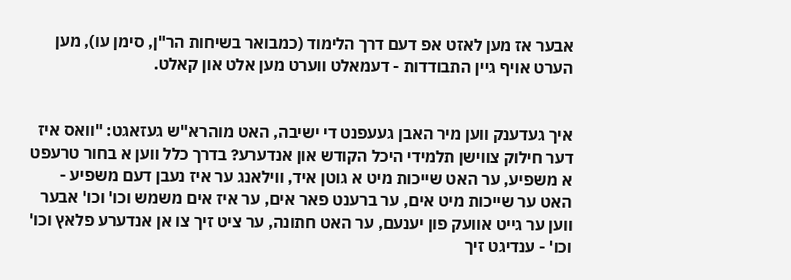אבער אז מען לאזט אפ דעם דרך הלימוד (כמבואר בשיחות הר"ן, סימן עו), מען הערט אויף גיין התבודדות - דעמאלט ווערט מען אלט און קאלט.


איך געדענק ווען מיר האבן געעפנט די ישיבה, האט מוהרא"ש געזאגט: "וואס איז דער חילוק צווישן תלמידי היכל הקודש און אנדערע? בדרך כלל ווען א בחור טרעפט א משפיע, ער האט שייכות מיט א גוטן איד, ווילאנג ער איז נעבן דעם משפיע - האט ער שייכות מיט אים, ער ברענט פאר אים, ער איז אים משמש וכו' וכו' אבער ווען ער גייט אוועק פון יענעם, ער האט חתונה, ער ציט זיך צו אן אנדערע פלאץ וכו' וכו' - ענדיגט זיך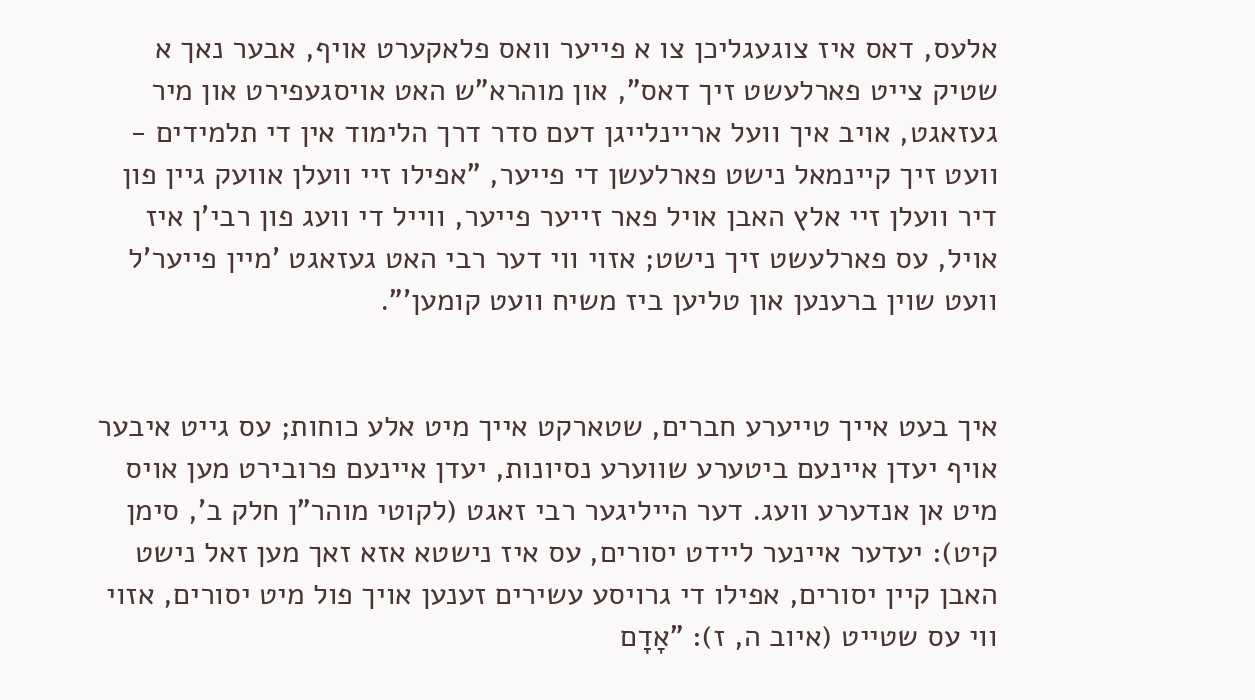אלעס, דאס איז צוגעגליכן צו א פייער וואס פלאקערט אויף, אבער נאך א שטיק צייט פארלעשט זיך דאס", און מוהרא"ש האט אויסגעפירט און מיר געזאגט, אויב איך וועל אריינלייגן דעם סדר דרך הלימוד אין די תלמידים - וועט זיך קיינמאל נישט פארלעשן די פייער, "אפילו זיי וועלן אוועק גיין פון דיר וועלן זיי אלץ האבן אויל פאר זייער פייער, ווייל די וועג פון רבי'ן איז אויל, עס פארלעשט זיך נישט; אזוי ווי דער רבי האט געזאגט 'מיין פייער'ל וועט שוין ברענען און טליען ביז משיח וועט קומען'".


איך בעט אייך טייערע חברים, שטארקט אייך מיט אלע כוחות; עס גייט איבער אויף יעדן איינעם ביטערע שווערע נסיונות, יעדן איינעם פרובירט מען אויס מיט אן אנדערע וועג. דער הייליגער רבי זאגט (לקוטי מוהר"ן חלק ב', סימן קיט): יעדער איינער ליידט יסורים, עס איז נישטא אזא זאך מען זאל נישט האבן קיין יסורים, אפילו די גרויסע עשירים זענען אויך פול מיט יסורים, אזוי ווי עס שטייט (איוב ה, ז): "אָדָם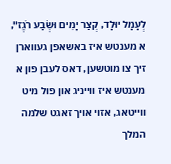לְעָמָל יוּלָד, קְצַר יָמִים וּשְׂבַע רֹגֶז", א מענטש איז באשאפן געווארן זיך צו מוטשען, דאס לעבן פון א מענטש איז ווייניג און פול מיט ווייטאג, אזוי אויך זאגט שלמה המלך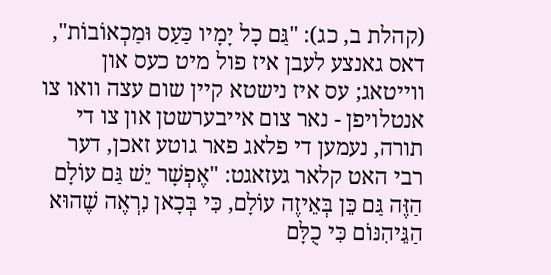(קהלת ב, כג): "גַּם כָל יָמָיו כַּעַס וּמַכְאוֹבוֹת", דאס גאנצע לעבן איז פול מיט כעס און ווייטאג; עס איז נישטא קיין שום עצה וואו צו אנטלויפן - נאר צום אייבערשטן און צו די תורה, נעמען די פלאג פאר גוטע זאכן, דער רבי האט קלאר געזאגט: "אֶפְשָׁר יֵשׁ גַּם עוֹלָם הַזֶּה גַּם כֵּן בְּאֵיזֶה עוֹלָם, כִּי בְּכָאן נִרְאֶה שֶׁהוּא הַגֵּיהִנּוֹם כִּי כֻלָּם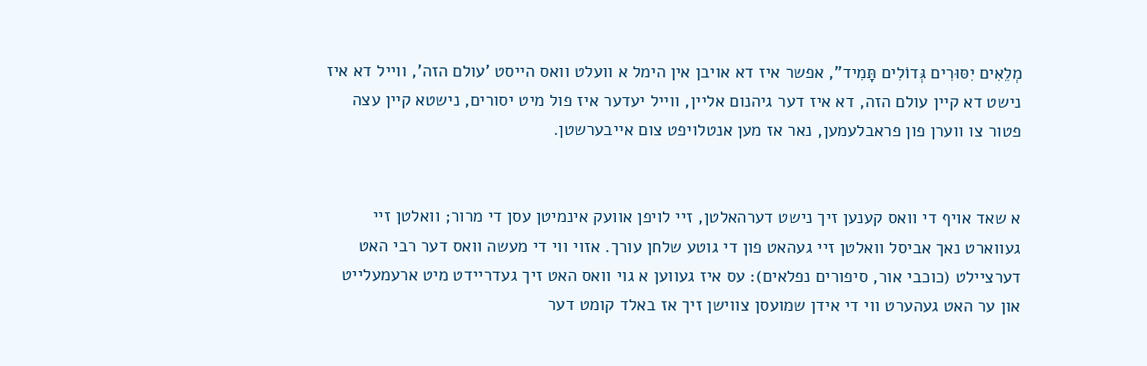מְלֵאִים יִסּוּרִים גְּדוֹלִים תָּמִיד", אפשר איז דא אויבן אין הימל א וועלט וואס הייסט 'עולם הזה', ווייל דא איז נישט דא קיין עולם הזה, דא איז דער גיהנום אליין, ווייל יעדער איז פול מיט יסורים, נישטא קיין עצה פטור צו ווערן פון פראבלעמען, נאר אז מען אנטלויפט צום אייבערשטן.


א שאד אויף די וואס קענען זיך נישט דערהאלטן, זיי לויפן אוועק אינמיטן עסן די מרור; וואלטן זיי געווארט נאך אביסל וואלטן זיי געהאט פון די גוטע שלחן עורך. אזוי ווי די מעשה וואס דער רבי האט דערציילט (כוכבי אור, סיפורים נפלאים): עס איז געווען א גוי וואס האט זיך געדריידט מיט ארעמעלייט און ער האט געהערט ווי די אידן שמועסן צווישן זיך אז באלד קומט דער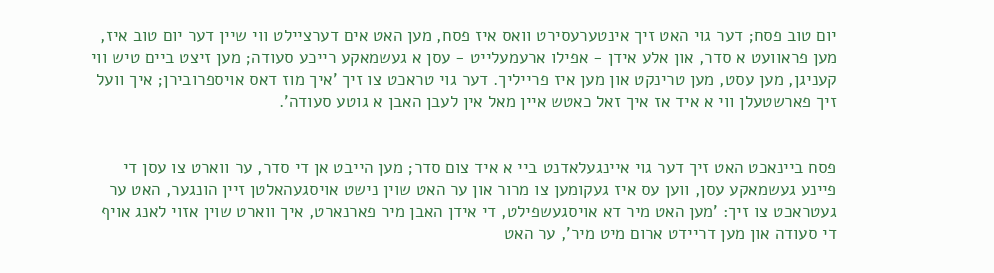יום טוב פסח; דער גוי האט זיך אינטערעסירט וואס איז פסח, מען האט אים דערציילט ווי שיין דער יום טוב איז, מען פראוועט א סדר, און אלע אידן - אפילו ארעמעלייט - עסן א געשמאקע רייכע סעודה; מען זיצט ביים טיש ווי קעניגן, מען עסט, מען טרינקט און מען איז פרייליך. דער גוי טראכט צו זיך 'איך מוז דאס אויספרובירן; איך וועל זיך פארשטעלן ווי א איד אז איך זאל כאטש איין מאל אין לעבן האבן א גוטע סעודה'.


פסח ביינאכט האט זיך דער גוי איינגעלאדנט ביי א איד צום סדר; מען הייבט אן די סדר, ער ווארט צו עסן די פיינע געשמאקע עסן, ווען עס איז געקומען צו מרור און ער האט שוין נישט אויסגעהאלטן זיין הונגער, האט ער געטראכט צו זיך: 'מען האט מיר דא אויסגעשפילט, די אידן האבן מיר פארנארט, איך ווארט שוין אזוי לאנג אויף די סעודה און מען דריידט ארום מיט מיר', ער האט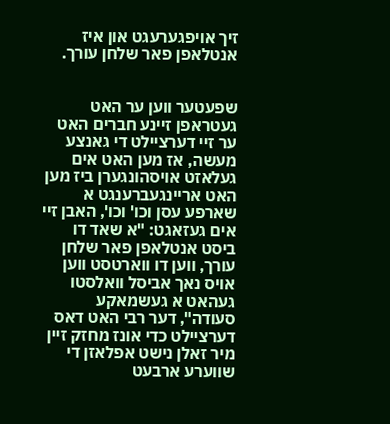זיך אויפגערעגט און איז אנטלאפן פאר שלחן עורך.


שפעטער ווען ער האט געטראפן זיינע חברים האט ער זיי דערציילט די גאנצע מעשה, אז מען האט אים געלאזט אויסהונגערן ביז מען האט אריינגעברענגט א שארפע עסן וכו' וכו', האבן זיי אים געזאגט: "א שאד דו ביסט אנטלאפן פאר שלחן עורך, ווען דו ווארטסט ווען אויס נאך אביסל וואלסטו געהאט א געשמאקע סעודה", דער רבי האט דאס דערציילט כדי אונז מחזק זיין מיר זאלן נישט אפלאזן די שווערע ארבעט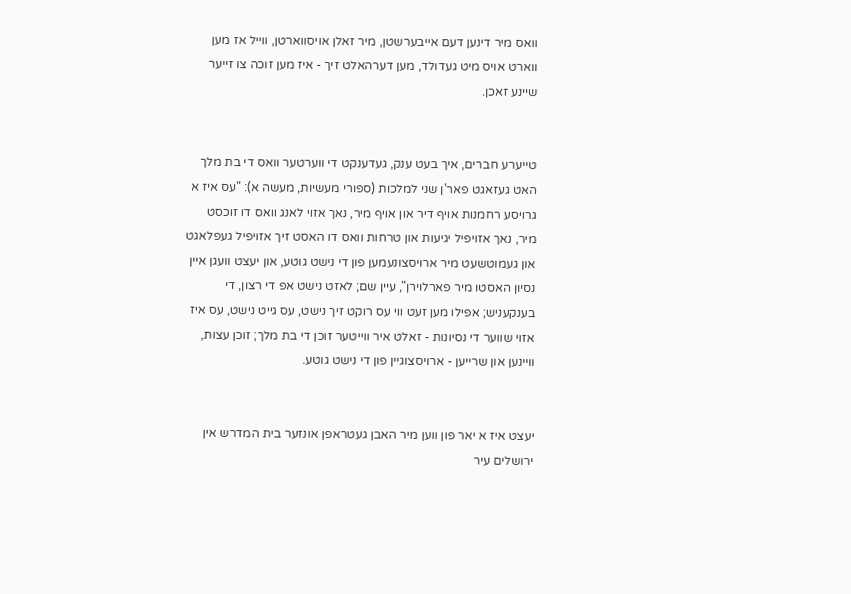וואס מיר דינען דעם אייבערשטן, מיר זאלן אויסווארטן, ווייל אז מען ווארט אויס מיט געדולד, מען דערהאלט זיך - איז מען זוכה צו זייער שיינע זאכן.


טייערע חברים, איך בעט ענק, געדענקט די ווערטער וואס די בת מלך האט געזאגט פאר'ן שני למלכות (ספורי מעשיות, מעשה א): "עס איז א גרויסע רחמנות אויף דיר און אויף מיר, נאך אזוי לאנג וואס דו זוכסט מיר, נאך אזויפיל יגיעות און טרחות וואס דו האסט זיך אזויפיל געפלאגט און געמוטשעט מיר ארויסצונעמען פון די נישט גוטע, און יעצט וועגן איין נסיון האסטו מיר פארלוירן", עיין שם; לאזט נישט אפ די רצון, די בענקעניש; אפילו מען זעט ווי עס רוקט זיך נישט, עס גייט נישט, עס איז אזוי שווער די נסיונות - זאלט איר ווייטער זוכן די בת מלך; זוכן עצות, וויינען און שרייען - ארויסצוגיין פון די נישט גוטע.


יעצט איז א יאר פון ווען מיר האבן געטראפן אונזער בית המדרש אין ירושלים עיר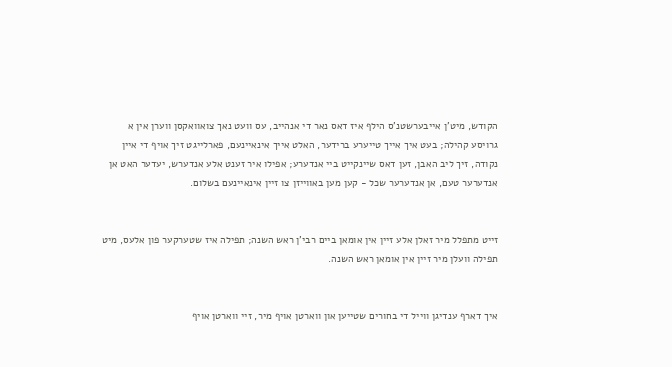הקודש, מיט'ן אייבערשטנ'ס הילף איז דאס נאר די אנהייב, עס וועט נאך צואוואקסן ווערן אין א גרויסע קהילה; בעט איך אייך טייערע ברידער, האלט אייך אינאיינעם, פארלייגט זיך אויף די איין נקודה, זיך ליב האבן, זען דאס שיינקייט ביי אנדערע; אפילו איר זענט אלע אנדערש, יעדער האט אן אנדערער טעם, אן אנדערער שכל - קען מען באווייזן צו זיין אינאיינעם בשלום.


זייט מתפלל מיר זאלן אלע זיין אין אומאן ביים רבי'ן ראש השנה; תפילה איז שטערקער פון אלעס, מיט תפילה וועלן מיר זיין אין אומאן ראש השנה.


איך דארף ענדיגן ווייל די בחורים שטייען און ווארטן אויף מיר, זיי ווארטן אויף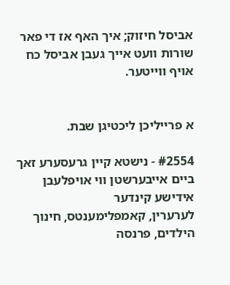אביסל חיזוק; איך האף אז די פאר שורות וועט אייך געבן אביסל כח אויף ווייטער.


א פרייליכן ליכטיגן שבת.

#2554 - נישטא קיין גרעסערע זאך ביים אייבערשטן ווי אויפלעבן אידישע קינדער
לערערין, קאמפלימענטס, חינוך הילדים, פרנסה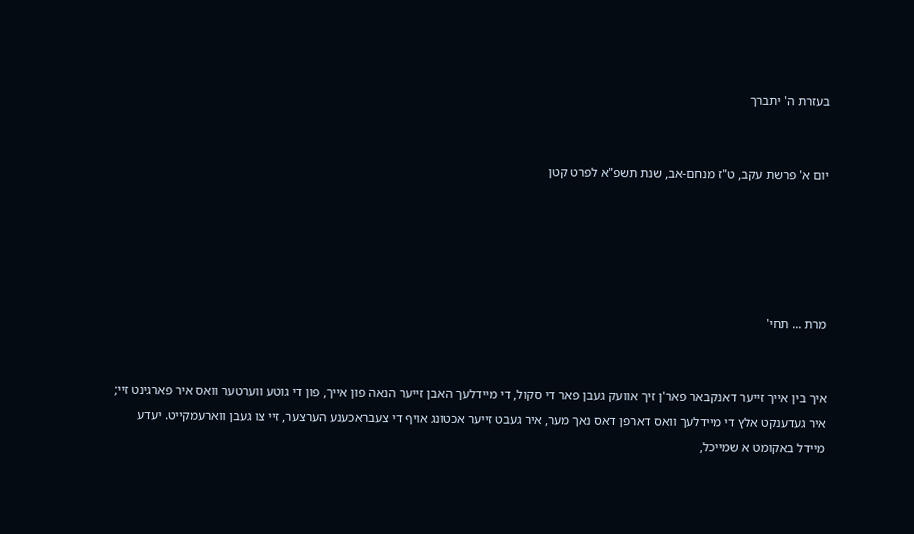בעזרת ה' יתברך


יום א' פרשת עקב, ט"ז מנחם-אב, שנת תשפ"א לפרט קטן





מרת ... תחי'


איך בין אייך זייער דאנקבאר פאר'ן זיך אוועק געבן פאר די סקול, די מיידלעך האבן זייער הנאה פון אייך, פון די גוטע ווערטער וואס איר פארגינט זיי; איר געדענקט אלץ די מיידלעך וואס דארפן דאס נאך מער, איר געבט זייער אכטונג אויף די צעבראכענע הערצער, זיי צו געבן ווארעמקייט. יעדע מיידל באקומט א שמייכל,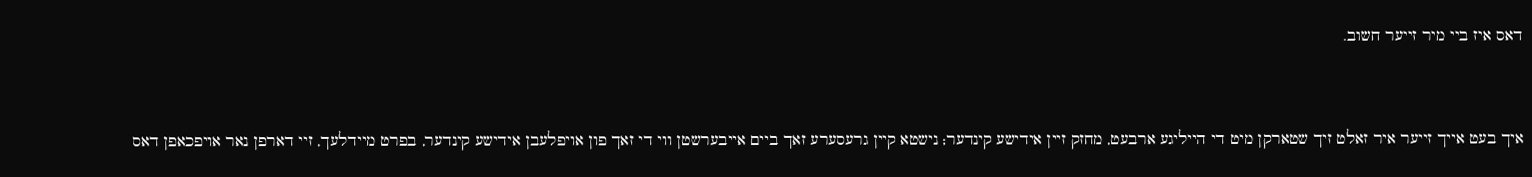דאס איז ביי מיר זייער חשוב.


איך בעט אייך זייער איר זאלט זיך שטארקן מיט די הייליגע ארבעט, מחזק זיין אידישע קינדער; נישטא קיין גרעסערע זאך ביים אייבערשטן ווי די זאך פון אויפלעבן אידישע קינדער, בפרט מיידלעך, זיי דארפן נאר אויפכאפן דאס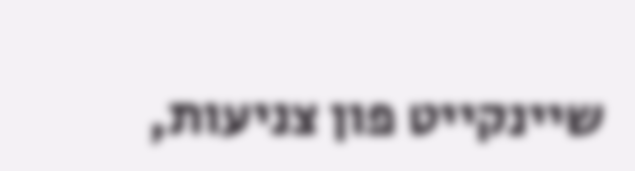שיינקייט פון צניעות,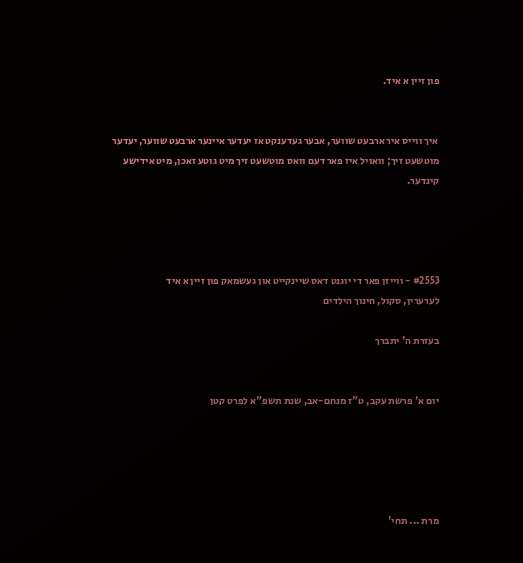פון זיין א איד.


 איך ווייס איר ארבעט שווער, אבער געדענקט אז יעדער איינער ארבעט שווער, יעדער מוטשעט זיך; וואויל איז פאר דעם וואס מוטשעט זיך מיט גוטע זאכן, מיט אידישע קינדער.




#2553 - ווייזן פאר די יוגנט דאס שיינקייט און געשמאק פון זיין א איד
לערערין, סקול, חינוך הילדים

בעזרת ה' יתברך


יום א' פרשת עקב, ט"ז מנחם-אב, שנת תשפ"א לפרט קטן





מרת ... תחי'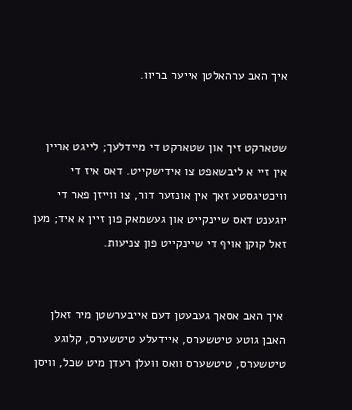איך האב ערהאלטן אייער בריוו.


שטארקט זיך און שטארקט די מיידלעך; לייגט אריין אין זיי א ליבשאפט צו אידישקייט. דאס איז די וויכטיגסטע זאך אין אונזער דור, צו ווייזן פאר די יוגענט דאס שיינקייט און געשמאק פון זיין א איד; מען זאל קוקן אויף די שיינקייט פון צניעות.


 איך האב אסאך געבעטן דעם אייבערשטן מיר זאלן האבן גוטע טיטשערס, איידעלע טיטשערס, קלוגע טיטשערס, טיטשערס וואס וועלן רעדן מיט שכל, וויסן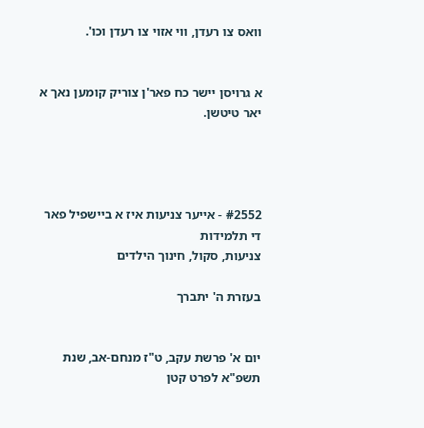וואס צו רעדן, ווי אזוי צו רעדן וכו'.


א גרויסן יישר כח פאר'ן צוריק קומען נאך א יאר טיטשן.




#2552 - אייער צניעות איז א ביישפיל פאר די תלמידות
צניעות, סקול, חינוך הילדים

בעזרת ה' יתברך


יום א' פרשת עקב, ט"ז מנחם-אב, שנת תשפ"א לפרט קטן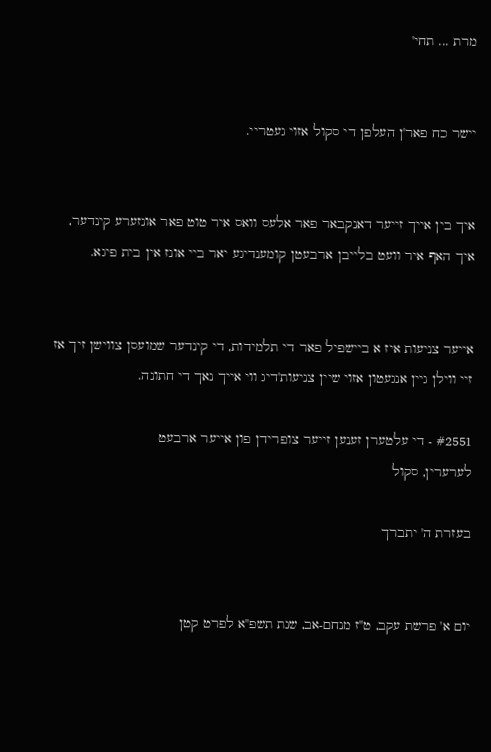מרת ... תחי'


יישר כח פאר'ן העלפן די סקול אזוי געטריי.


איך בין אייך זייער דאנקבאר פאר אלעס וואס איר טוט פאר אונזערע קינדער, איך האף איר וועט בלייבן ארבעטן קומענדיגע יאר ביי אונז אין בית פיגא.


אייער צניעות איז א ביישפיל פאר די תלמידות, די קינדער שמועסן צווישן זיך אז זיי ווילן גיין אנגעטון אזוי שיין צניעות'דיג ווי אייך נאך די חתונה.

#2551 - די עלטערן זענען זייער צופרידן פון אייער ארבעט
לערערין, סקול

בעזרת ה' יתברך


יום א' פרשת עקב, ט"ז מנחם-אב, שנת תשפ"א לפרט קטן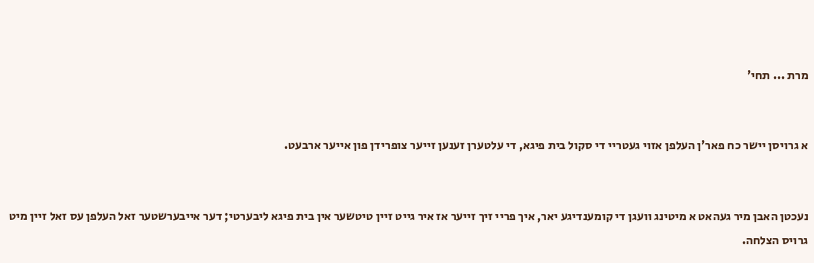מרת ... תחי'


א גרויסן יישר כח פאר'ן העלפן אזוי געטריי די סקול בית פיגא, די עלטערן זענען זייער צופרידן פון אייער ארבעט.


נעכטן האבן מיר געהאט א מיטינג וועגן די קומענדיגע יאר, איך פריי זיך זייער אז איר גייט זיין טיטשער אין בית פיגא ליבערטי; דער אייבערשטער זאל העלפן עס זאל זיין מיט גרויס הצלחה.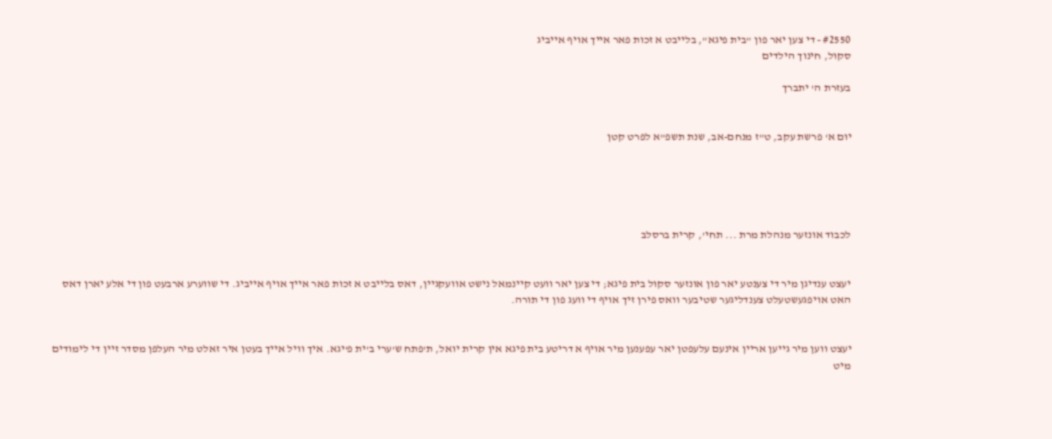#2550 - די צען יאר פון "בית פיגא", בלייבט א זכות פאר אייך אויף אייביג
סקול, חינוך הילדים

בעזרת ה' יתברך


יום א' פרשת עקב, ט"ז מנחם-אב, שנת תשפ"א לפרט קטן





לכבוד אונזער מנהלת מרת ... תחי', קרית ברסלב


יעצט ענדיגן מיר די צענטע יאר פון אונזער סקול בית פיגא; די צען יאר וועט קיינמאל נישט אוועקגיין, דאס בלייבט א זכות פאר אייך אויף אייביג. די שווערע ארבעט פון די אלע יארן דאס האט אויפגעשטעלט צענדליגער שטיבער וואס פירן זיך אויף די וועג פון די תורה.


יעצט ווען מיר גייען אריין אינעם עלעפטן יאר עפענען מיר אויף א דריטע בית פיגא אין קרית יואל, ת'פתח ש'ערי ב'ית פ'יגא. איך וויל אייך בעטן איר זאלט מיר העלפן מסדר זיין די לימודים מיט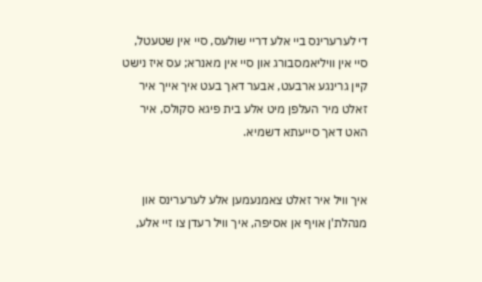די לערערינס ביי אלע דריי שולעס, סיי אין שטעטל, סיי אין וויליאמסבורג און סיי אין מאנרא; עס איז נישט קיין גרינגע ארבעט, אבער דאך בעט איך אייך איר זאלט מיר העלפן מיט אלע בית פיגא סקולס, איר האט דאך סייעתא דשמיא.


איך וויל איר זאלט צאמנעמען אלע לערערינס און מנהלת'ן אויף אן אסיפה, איך וויל רעדן צו זיי אלע,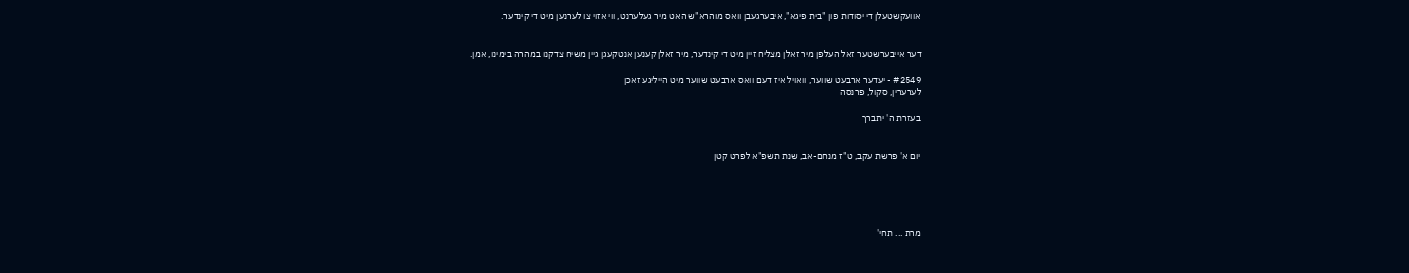אוועקשטעלן די יסודות פון "בית פיגא", איבערגעבן וואס מוהרא"ש האט מיר געלערנט, ווי אזוי צו לערנען מיט די קינדער.


דער אייבערשטער זאל העלפן מיר זאלן מצליח זיין מיט די קינדער, מיר זאלן קענען אנטקעגן גיין משיח צדקנו במהרה בימינו, אמן.

#2549 - יעדער ארבעט שווער, וואויל איז דעם וואס ארבעט שווער מיט הייליגע זאכן
לערערין, סקול, פרנסה

בעזרת ה' יתברך


יום א' פרשת עקב, ט"ז מנחם-אב, שנת תשפ"א לפרט קטן





מרת ... תחי'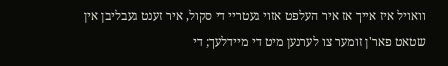וואויל איז אייך אז איר העלפט אזוי געטריי די סקול, איר זענט געבליבן אין שטאט פאר'ן זומער צו לערנען מיט די מיידלעך; די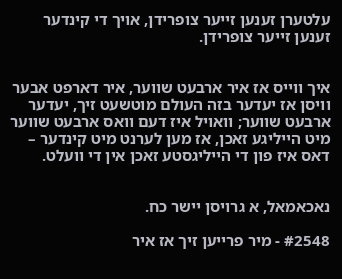עלטערן זענען זייער צופרידן, אויך די קינדער זענען זייער צופרידן.


איך ווייס אז איר ארבעט שווער, איר דארפט אבער וויסן אז יעדער בזה העולם מוטשעט זיך, יעדער ארבעט שווער; וואויל איז דעם וואס ארבעט שווער מיט הייליגע זאכן, אז מען לערנט מיט קינדער – דאס איז פון די הייליגסטע זאכן אין די וועלט.


נאכאמאל, א גרויסן יישר כח.

#2548 - מיר פרייען זיך אז איר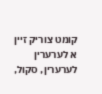קומט צוריק זיין א לערערין
לערערין, סקול,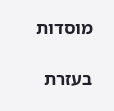מוסדות

בעזרת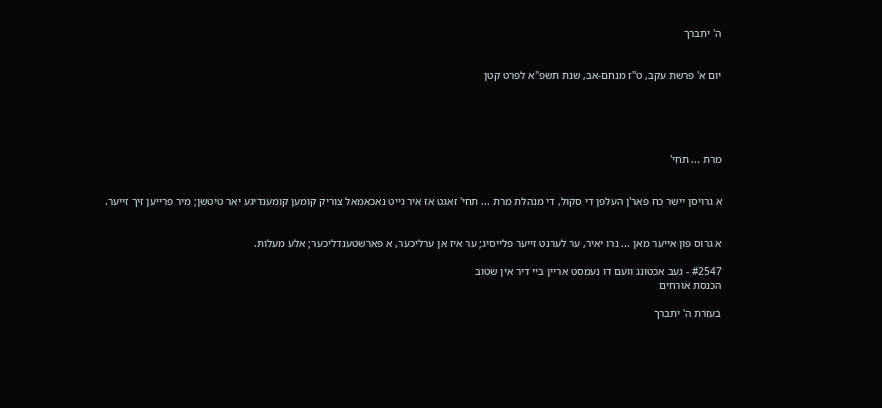ה' יתברך


יום א' פרשת עקב, ט"ז מנחם-אב, שנת תשפ"א לפרט קטן





מרת ... תחי'


א גרויסן יישר כח פאר'ן העלפן די סקול, די מנהלת מרת ... תחי' זאגט אז איר גייט נאכאמאל צוריק קומען קומענדיגע יאר טיטשן; מיר פרייען זיך זייער.


א גרוס פון אייער מאן ... נרו יאיר, ער לערנט זייער פלייסיג; ער איז אן ערליכער, א פארשטענדליכער; אלע מעלות.

#2547 - געב אכטונג וועם דו נעמסט אריין ביי דיר אין שטוב
הכנסת אורחים

בעזרת ה' יתברך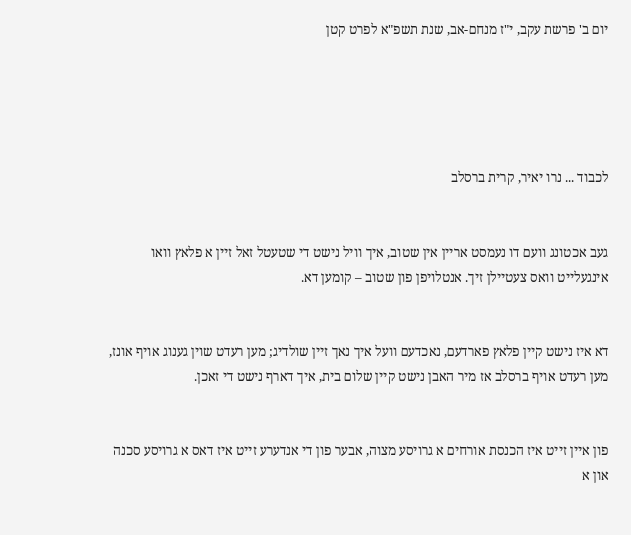יום ב' פרשת עקב, י"ז מנחם-אב, שנת תשפ"א לפרט קטן





לכבוד ... נרו יאיר, קרית ברסלב


געב אכטונג וועם דו נעמסט אריין אין שטוב, איך וויל נישט די שטעטל זאל זיין א פלאץ וואו אינגעלייט וואס צעטיילן זיך. אנטלויפן פון שטוב – קומען דא.


דא איז נישט קיין פלאץ פארדעם, נאכדעם וועל איך נאך זיין שולדיג; מען רעדט שוין גענוג אויף אונז, מען רעדט אויף ברסלב אז מיר האבן נישט קיין שלום בית, איך דארף נישט די זאכן.


פון איין זייט איז הכנסת אורחים א גרויסע מצוה, אבער פון די אנדערע זייט איז דאס א גרויסע סכנה און א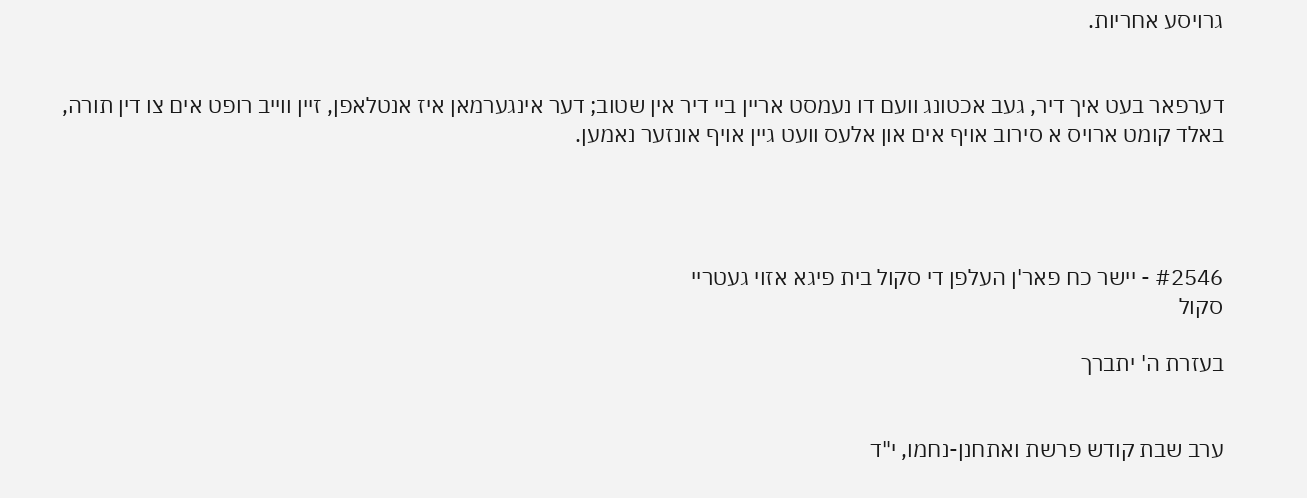גרויסע אחריות.


דערפאר בעט איך דיר, געב אכטונג וועם דו נעמסט אריין ביי דיר אין שטוב; דער אינגערמאן איז אנטלאפן, זיין ווייב רופט אים צו דין תורה, באלד קומט ארויס א סירוב אויף אים און אלעס וועט גיין אויף אונזער נאמען.




#2546 - יישר כח פאר'ן העלפן די סקול בית פיגא אזוי געטריי
סקול

בעזרת ה' יתברך


ערב שבת קודש פרשת ואתחנן-נחמו, י"ד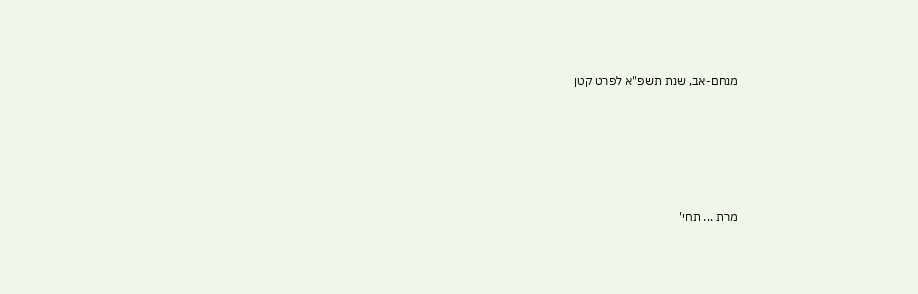מנחם-אב, שנת תשפ"א לפרט קטן





מרת ... תחי'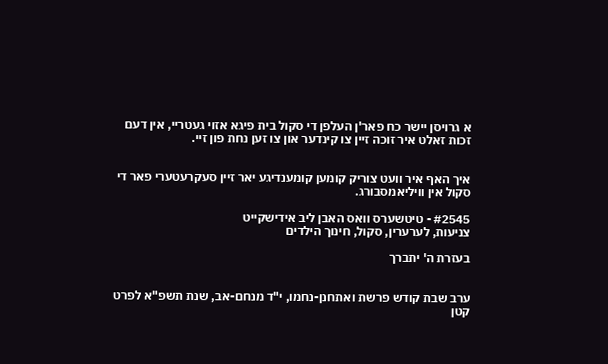א גרויסן יישר כח פאר'ן העלפן די סקול בית פיגא אזוי געטריי, אין דעם זכות זאלט איר זוכה זיין צו קינדער און צו זען נחת פון זיי.


איך האף איר וועט צוריק קומען קומענדיגע יאר זיין סעקרעטערי פאר די סקול אין וויליאמסבורג.

#2545 - טיטשערס וואס האבן ליב אידישקייט
צניעות, לערערין, סקול, חינוך הילדים

בעזרת ה' יתברך


ערב שבת קודש פרשת ואתחנן-נחמו, י"ד מנחם-אב, שנת תשפ"א לפרט קטן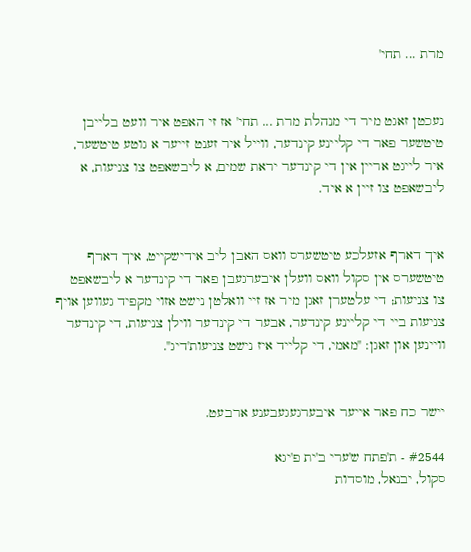מרת ... תחי'


נעכטן זאגט מיר די מנהלת מרת ... תחי' אז זי האפט איר וועט בלייבן טיטשער פאר די קליינע קינדער, ווייל איר זענט זייער א גוטע טיטשער, איר לייגט אריין אין די קינדער יראת שמים, א ליבשאפט צו צניעות, א ליבשאפט צו זיין א איד.


איך דארף אזעלכע טיטשערס וואס האבן ליב אידישקייט, איך דארף טיטשערס אין סקול וואס וועלן איבערגעבן פאר די קינדער א ליבשאפט צו צניעות; די עלטערן זאגן מיר אז זיי וואלטן נישט אזוי מקפיד געווען אויף צניעות ביי די קליינע קינדער, אבער די קינדער ווילן צניעות, די קינדער וויינען און זאגן: "מאמי, די קלייד איז נישט צניעות'דיג".


יישר כח פאר אייער איבערגעגעבענע ארבעט.

#2544 - ת'פתח ש'ערי ב'ית פ'יגא
סקול, יבנאל, מוסדות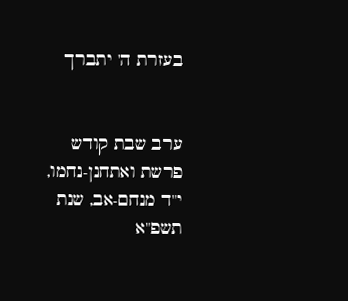בעזרת ה' יתברך


ערב שבת קודש פרשת ואתחנן-נחמו, י"ד מנחם-אב, שנת תשפ"א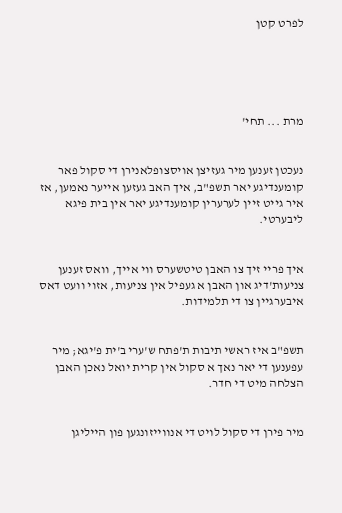לפרט קטן





מרת ... תחי'


נעכטן זענען מיר געזיצן אויסצופלאנירן די סקול פאר קומענדיגע יאר תשפ"ב, איך האב געזען אייער נאמען, אז איר גייט זיין לערערין קומענדיגע יאר אין בית פיגא ליבערטי.


איך פריי זיך צו האבן טיטשערס ווי אייך, וואס זענען צניעות'דיג און האבן א געפיל אין צניעות, אזוי וועט דאס איבערגיין צו די תלמידות.


תשפ"ב איז ראשי תיבות ת'פתח ש'ערי ב'ית פ'יגא; מיר עפענען די יאר נאך א סקול אין קרית יואל נאכן האבן הצלחה מיט די חדר.


מיר פירן די סקול לויט די אנווייזונגען פון הייליגן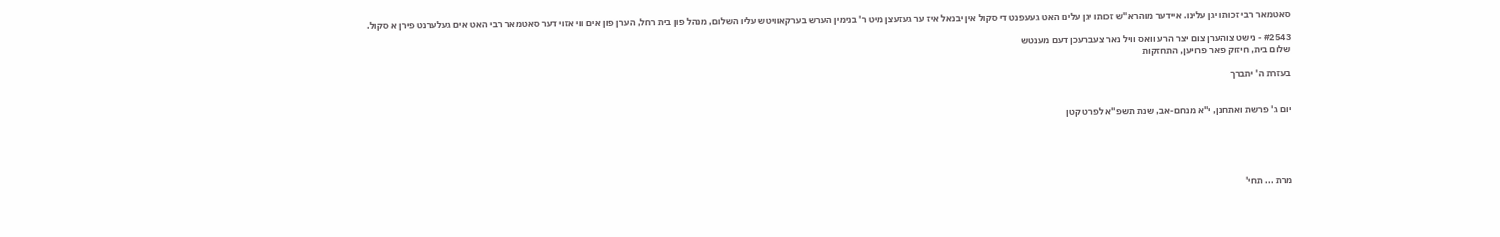סאטמאר רבי זכותו יגן עלינו. איידער מוהרא"ש זכותו יגן עלינו האט געעפנט די סקול אין יבנאל איז ער געזעצן מיט ר' בנימין הערש בערקאוויטש עליו השלום, מנהל פון בית רחל, הערן פון אים ווי אזוי דער סאטמאר רבי האט אים געלערנט פירן א סקול.

#2543 - נישט צוהערן צום יצר הרע וואס וויל נאר צעברעכן דעם מענטש
שלום בית, חיזוק פאר פרויען, התחזקות

בעזרת ה' יתברך


יום ג' פרשת ואתחנן, י"א מנחם-אב, שנת תשפ"א לפרט קטן





מרת ... תחי'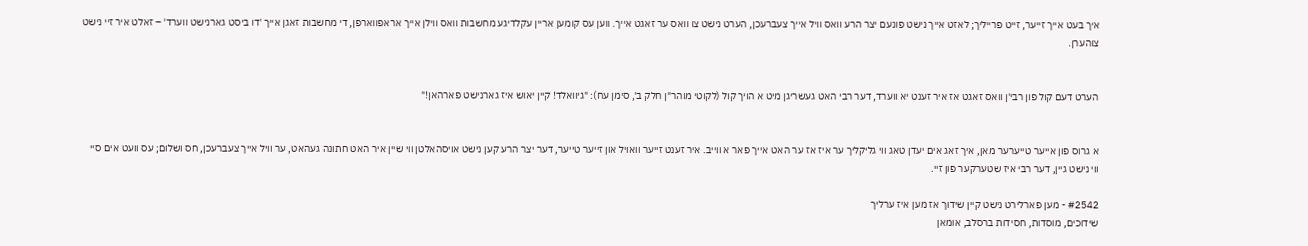איך בעט אייך זייער, זייט פרייליך; לאזט אייך נישט פונעם יצר הרע וואס וויל אייך צעברעכן, הערט נישט צו וואס ער זאגט אייך. ווען עס קומען אריין עקלדיגע מחשבות וואס ווילן אייך אראפווארפן, די מחשבות זאגן אייך 'דו ביסט גארנישט ווערד' – זאלט איר זיי נישט צוהערן.


הערט דעם קול פון רבי'ן וואס זאגט אז איר זענט יא ווערד, דער רבי האט געשריגן מיט א הויך קול (לקוטי מוהר"ן חלק ב', סימן עח): "גיוואלד! קיין יאוש איז גארנישט פארהאן!"


א גרוס פון אייער טייערער מאן, איך זאג אים יעדן טאג ווי גליקליך ער איז אז ער האט אייך פאר א ווייב. איר זענט זייער וואויל און זייער טייער, דער יצר הרע קען נישט אויסהאלטן ווי שיין איר האט חתונה געהאט, ער וויל אייך צעברעכן, חס ושלום; עס וועט אים סיי ווי נישט גיין, דער רבי איז שטערקער פון זיי.

#2542 - מען פארלירט נישט קיין שידוך אז מען איז ערליך
שידוכים, מוסדות, חסידות ברסלב, אומאן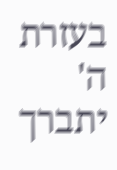בעזרת ה' יתברך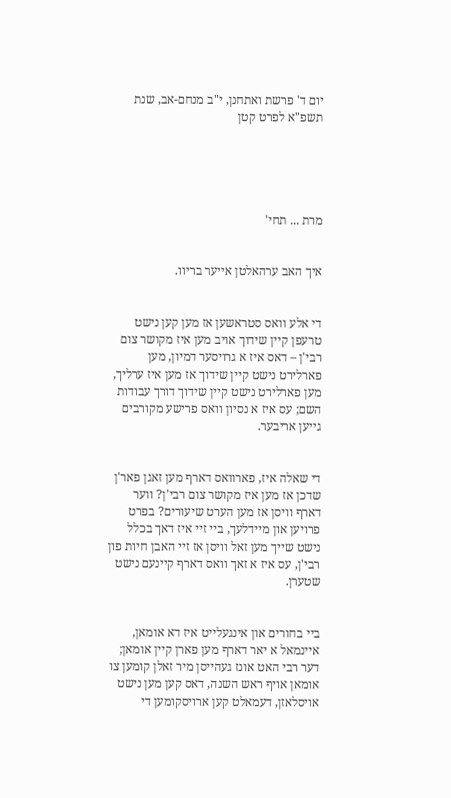יום ד' פרשת ואתחנן, י"ב מנחם-אב, שנת תשפ"א לפרט קטן





מרת ... תחי'


איך האב ערהאלטן אייער בריוו.


די אלע וואס סטראשען אז מען קען נישט טרעפן קיין שידוך אויב מען איז מקושר צום רבי'ן – דאס איז א גרויסער דמיון, מען פארלירט נישט קיין שידוך אז מען איז ערליך, מען פארלירט נישט קיין שידוך דורך עבודות השם; עס איז א נסיון וואס פרישע מקורבים גייען אריבער.


די שאלה איז, פארוואס דארף מען זאגן פאר'ן שדכן אז מען איז מקושר צום רבי'ן? ווער דארף וויסן אז מען הערט שיעורים? בפרט פרויען און מיידלעך, ביי זיי איז דאך בכלל נישט שייך מען זאל וויסן אז זיי האבן חיות פון רבי'ן, עס איז א זאך וואס דארף קיינעם נישט שטערן.


ביי בחורים און אינגעלייט איז דא אומאן, איינמאל א יאר דארף מען פארן קיין אומאן; דער רבי האט אונז געהייסן מיר זאלן קומען צו אומאן אויף ראש השנה, דאס קען מען נישט אויסלאזן, דעמאלט קען ארויסקומען די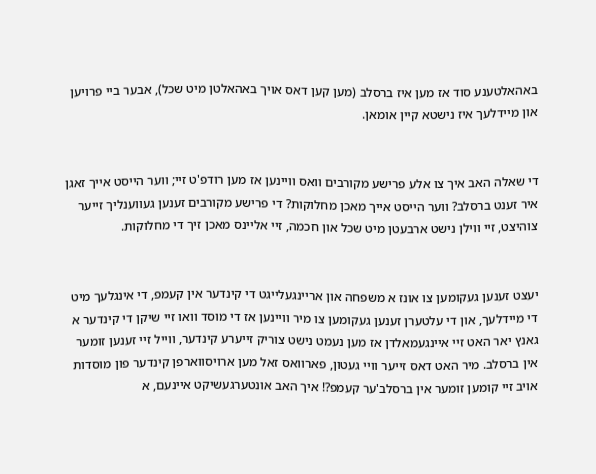באהאלטענע סוד אז מען איז ברסלב (מען קען דאס אויך באהאלטן מיט שכל), אבער ביי פרויען און מיידלעך איז נישטא קיין אומאן.


די שאלה האב איך צו אלע פרישע מקורבים וואס וויינען אז מען רודפ'ט זיי; ווער הייסט אייך זאגן איר זענט ברסלב? ווער הייסט אייך מאכן מחלוקות? די פרישע מקורבים זענען געווענליך זייער צוהיצט, זיי ווילן נישט ארבעטן מיט שכל און חכמה, זיי אליינס מאכן זיך די מחלוקות.


יעצט זענען געקומען צו אונז א משפחה און אריינגעלייגט די קינדער אין קעמפ, די אינגלעך מיט די מיידלעך, און די עלטערן זענען געקומען צו מיר וויינען אז די מוסד וואו זיי שיקן די קינדער א גאנץ יאר האט זיי איינגעמאלדן אז מען נעמט נישט צוריק זייערע קינדער, ווייל זיי זענען זומער אין ברסלב. מיר האט דאס זייער וויי געטון, פארוואס זאל מען ארויסווארפן קינדער פון מוסדות אויב זיי קומען זומער אין ברסלב'ער קעמפ?! איך האב אונטערגעשיקט איינעם, א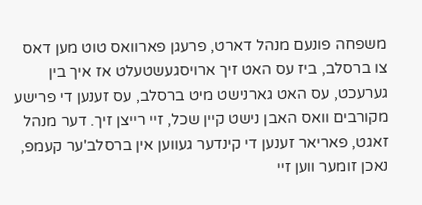משפחה פונעם מנהל דארט, פרעגן פארוואס טוט מען דאס צו ברסלב, ביז עס האט זיך ארויסגעשטעלט אז איך בין גערעכט, עס האט גארנישט מיט ברסלב, עס זענען די פרישע מקורבים וואס האבן נישט קיין שכל, זיי רייצן זיך. דער מנהל זאגט, פאריאר זענען די קינדער געווען אין ברסלב'ער קעמפ, נאכן זומער ווען זיי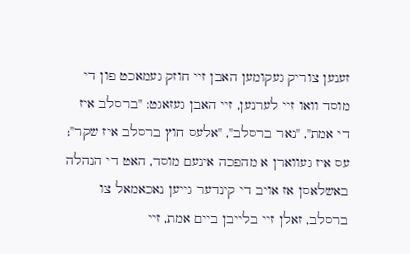זענען צוריק געקומען האבן זיי חוזק געמאכט פון די מוסד וואו זיי לערנען, זיי האבן געזאגט: "ברסלב איז די אמת", "נאר ברסלב", "אלעס חוץ ברסלב איז שקר"; עס איז געווארן א מהפכה אינעם מוסד, האט די הנהלה באשלאסן אז אויב די קינדער גייען נאכאמאל צו ברסלב, זאלן זיי בלייבן ביים אמת, זיי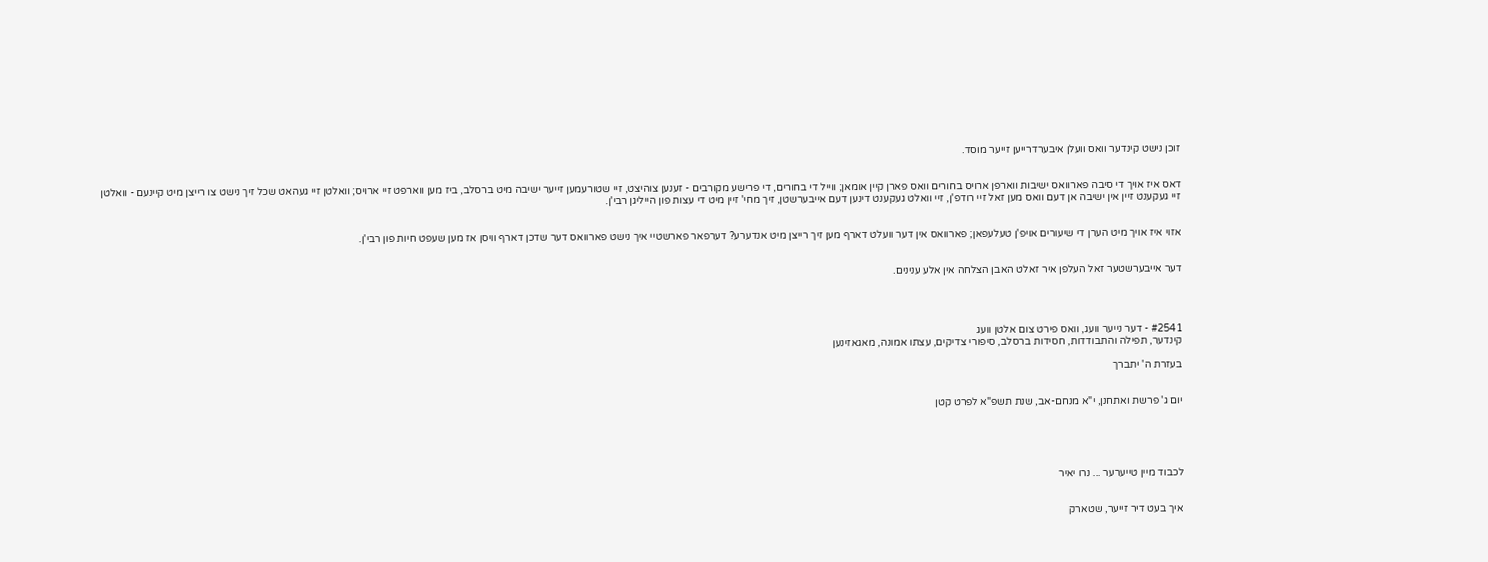זוכן נישט קינדער וואס וועלן איבערדרייען זייער מוסד.


דאס איז אויך די סיבה פארוואס ישיבות ווארפן ארויס בחורים וואס פארן קיין אומאן; ווייל די בחורים, די פרישע מקורבים - זענען צוהיצט, זיי שטורעמען זייער ישיבה מיט ברסלב, ביז מען ווארפט זיי ארויס; וואלטן זיי געהאט שכל זיך נישט צו רייצן מיט קיינעם - וואלטן זיי געקענט זיין אין ישיבה אן דעם וואס מען זאל זיי רודפ'ן, זיי וואלט געקענט דינען דעם אייבערשטן, זיך מחי' זיין מיט די עצות פון הייליגן רבי'ן.


אזוי איז אויך מיט הערן די שיעורים אויפ'ן טעלעפאן; פארוואס אין דער וועלט דארף מען זיך רייצן מיט אנדערע? דערפאר פארשטיי איך נישט פארוואס דער שדכן דארף וויסן אז מען שעפט חיות פון רבי'ן.


דער אייבערשטער זאל העלפן איר זאלט האבן הצלחה אין אלע ענינים.




#2541 - דער נייער וועג, וואס פירט צום אלטן וועג
קינדער, תפילה והתבודדות, חסידות ברסלב, סיפורי צדיקים, עצתו אמונה, מאגאזינען

בעזרת ה' יתברך


יום ג' פרשת ואתחנן, י"א מנחם-אב, שנת תשפ"א לפרט קטן





לכבוד מיין טייערער ... נרו יאיר


איך בעט דיר זייער, שטארק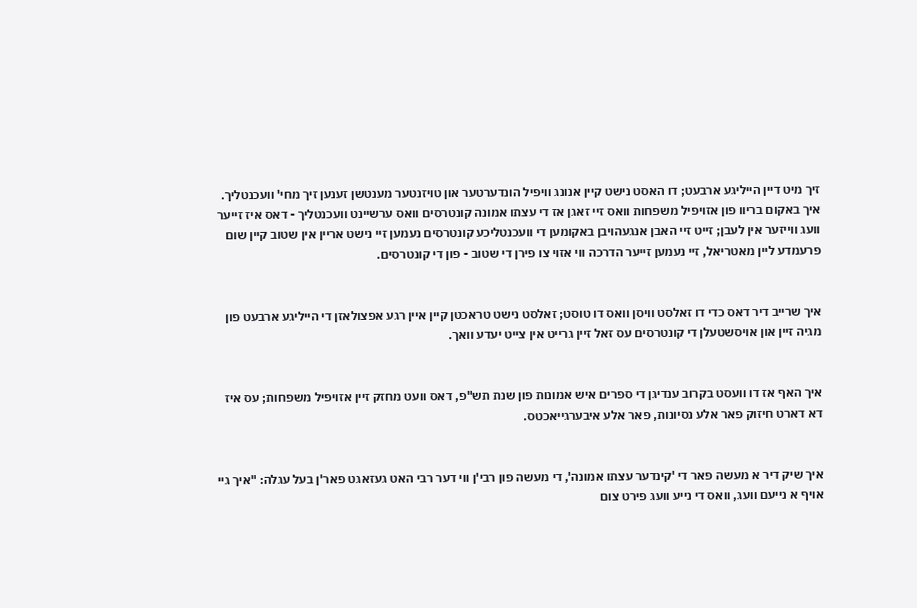זיך מיט דיין הייליגע ארבעט; דו האסט נישט קיין אנונג וויפיל הונדערטער און טויזנטער מענטשן זענען זיך מחי' וועכנטליך. איך באקום בריוו פון אזויפיל משפחות וואס זיי זאגן אז די עצתו אמונה קונטרסים וואס ערשיינט וועכנטליך - דאס איז זייער וועג ווייזער אין לעבן; זייט זיי האבן אנגעהויבן באקומען די וועכנטליכע קונטרסים נעמען זיי נישט אריין אין שטוב קיין שום פרעמדע ליין מאטריאל, זיי נעמען זייער הדרכה ווי אזוי צו פירן די שטוב - פון די קונטרסים.


איך שרייב דיר דאס כדי דו זאלסט וויסן וואס דו טוסט; זאלסט נישט טראכטן קיין איין רגע אפצולאזן די הייליגע ארבעט פון מגיה זיין און אויסשטעלן די קונטרסים עס זאל זיין גרייט אין צייט יעדע וואך.


איך האף אז דו וועסט בקרוב ענדיגן די ספרים איש אמונות פון שנת תש"פ, דאס וועט מחזק זיין אזויפיל משפחות; עס איז דא דארט חיזוק פאר אלע נסיונות, פאר אלע איבערגייאכטס.


איך שיק דיר א מעשה פאר די 'קינדער עצתו אמונה', די מעשה פון רבי'ן ווי דער רבי האט געזאגט פאר'ן בעל עגלה: "איך גיי אויף א נייעם וועג, וואס די נייע וועג פירט צום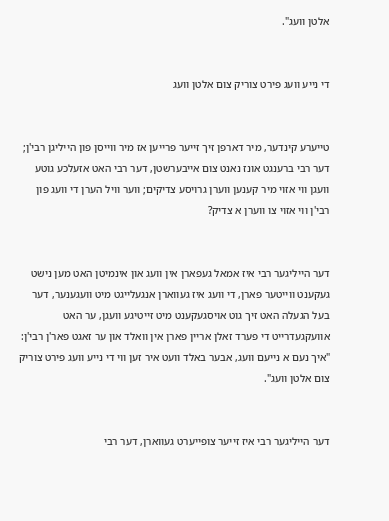אלטן וועג".


די נייע וועג פירט צוריק צום אלטן וועג


טייערע קינדער, מיר דארפן זיך זייער פרייען אז מיר ווייסן פון הייליגן רבי'ן; דער רבי ברענגט אונז נאנט צום אייבערשטן, דער רבי האט אזעלכע גוטע וועגן ווי אזוי מיר קענען ווערן גרויסע צדיקים; ווער וויל הערן די וועג פון רבי'ן ווי אזוי צו ווערן א צדיק?


דער הייליגער רבי איז אמאל געפארן אין וועג און אינמיטן האט מען נישט געקענט ווייטער פארן, די וועג איז געווארן אנגעלייגט מיט וועגענער, דער בעל הגעלה האט זיך גוט אויסגעקענט מיט זייטיגע וועגן, ער האט אוועקגעדרייט די פערד זאלן אריין פארן אין וואלד און ער זאגט פאר'ן רבי'ן: "איך נעם א נייעם וועג, אבער באלד וועט איר זען ווי די נייע וועג פירט צוריק צום אלטן וועג".


דער הייליגער רבי איז זייער צופייערט געווארן, דער רבי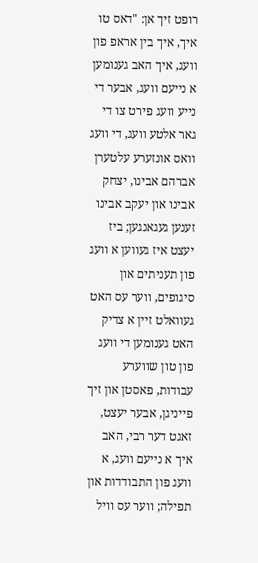רופט זיך אן: "דאס טו איך, איך בין אראפ פון וועג, איך האב גענומען א נייעם וועג, אבער די נייע וועג פירט צו די גאר אלטע וועג, די וועג וואס אונזערע עלטערן אברהם אבינו, יצחק אבינו און יעקב אבינו זענען געגאנגען; ביז יעצט איז געווען א וועג פון תעניתים און סיגופים, ווער עס האט געוואלט זיין א צדיק האט גענומען די וועג פון טון שווערע עבודות, פאסטן און זיך פייניגן, אבער יעצט, זאגט דער רבי, האב איך א נייעם וועג, א וועג פון התבודדות און תפילה; ווער עס וויל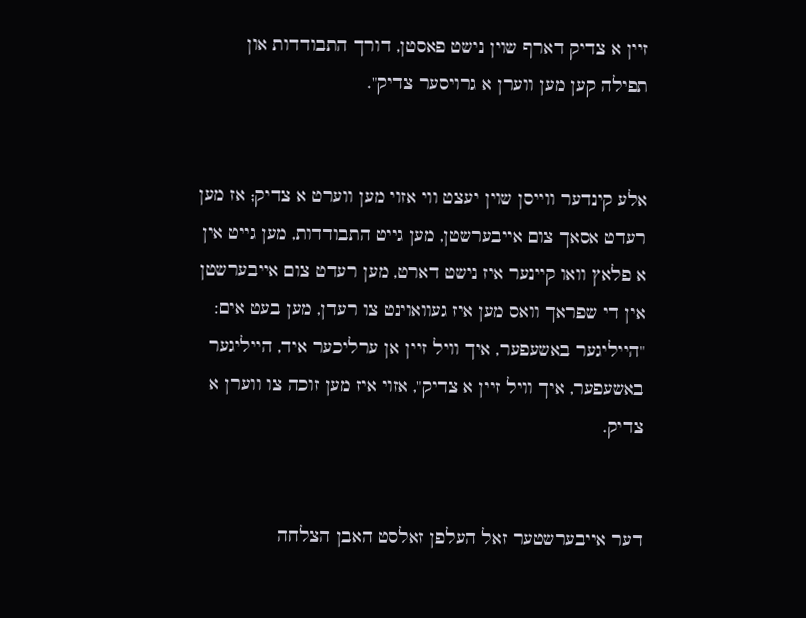זיין א צדיק דארף שוין נישט פאסטן, דורך התבודדות און תפילה קען מען ווערן א גרויסער צדיק".


אלע קינדער ווייסן שוין יעצט ווי אזוי מען ווערט א צדיק; אז מען רעדט אסאך צום אייבערשטן, מען גייט התבודדות, מען גייט אין א פלאץ וואו קיינער איז נישט דארט, מען רעדט צום אייבערשטן אין די שפראך וואס מען איז געוואוינט צו רעדן, מען בעט אים: "הייליגער באשעפער, איך וויל זיין אן ערליכער איד, הייליגער באשעפער, איך וויל זיין א צדיק", אזוי איז מען זוכה צו ווערן א צדיק.


דער אייבערשטער זאל העלפן זאלסט האבן הצלחה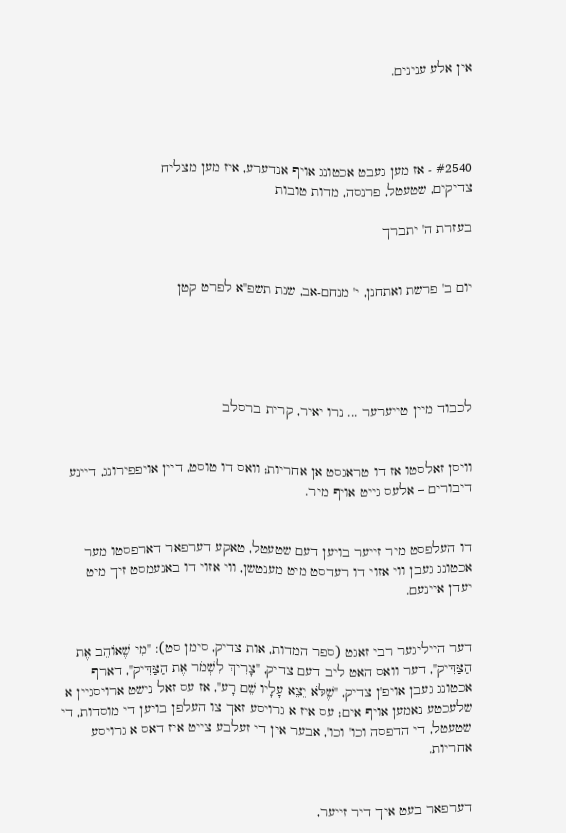אין אלע ענינים.




#2540 - אז מען געבט אכטונג אויף אנדערע, איז מען מצליח
צדיקים, שטעטל, פרנסה, מדות טובות

בעזרת ה' יתברך


יום ב' פרשת ואתחנן, י' מנחם-אב, שנת תשפ"א לפרט קטן





לכבוד מיין טייערער ... נרו יאיר, קרית ברסלב


וויסן זאלסטו אז דו טראגסט אן אחריות; וואס דו טוסט, דיין אויפפירונג, דיינע דיבורים – אלעס גייט אויף מיר.


דו העלפסט מיר זייער בויען דעם שטעטל, טאקע דערפאר דארפסטו מער אכטונג געבן ווי אזוי דו רעדסט מיט מענטשן, ווי אזוי דו באנעמסט זיך מיט יעדן איינעם.


דער הייליגער רבי זאגט (ספר המדות, אות צדיק, סימן סט): "מִי שֶׁאוֹהֵב אֶת הַצַּדִּיק", דער וואס האט ליב דעם צדיק, "צָרִיךְ לִשְׁמֹר אֶת הַצַּדִּיק", דארף אכטונג געבן אויפ'ן צדיק, "שֶׁלֹּא יֵצֵא עָלָיו שֵׁם רָע", אז עס זאל נישט ארויסגיין א שלעכטע נאמען אויף אים; עס איז א גרויסע זאך צו העלפן בויען די מוסדות, די שטעטל, די הדפסה וכו' וכו', אבער אין די זעלבע צייט איז דאס א גרויסע אחריות.


דערפאר בעט איך דיר זייער,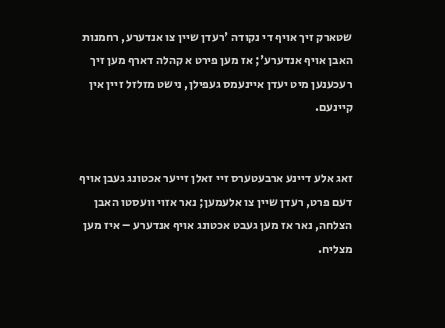שטארק זיך אויף די נקודה 'רעדן שיין צו אנדערע, רחמנות האבן אויף אנדערע'; אז מען פירט א קהלה דארף מען זיך רעכענען מיט יעדן איינעמס געפילן, נישט מזלזל זיין אין קיינעם.


זאג אלע דיינע ארבעטערס זיי זאלן זייער אכטונג געבן אויף דעם פרט, רעדן שיין צו אלעמען; נאר אזוי וועסטו האבן הצלחה, נאר אז מען געבט אכטונג אויף אנדערע – איז מען מצליח.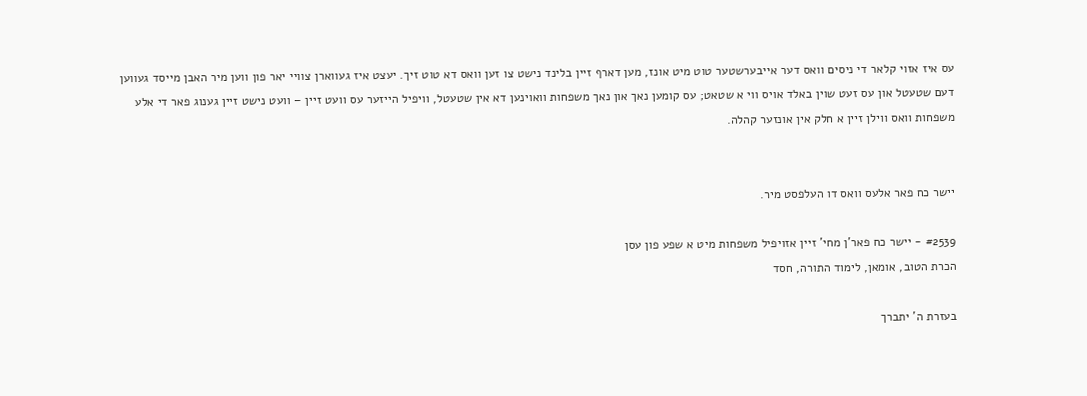עס איז אזוי קלאר די ניסים וואס דער אייבערשטער טוט מיט אונז, מען דארף זיין בלינד נישט צו זען וואס דא טוט זיך. יעצט איז געווארן צוויי יאר פון ווען מיר האבן מייסד געווען דעם שטעטל און עס זעט שוין באלד אויס ווי א שטאט; עס קומען נאך און נאך משפחות וואוינען דא אין שטעטל, וויפיל הייזער עס וועט זיין – וועט נישט זיין גענוג פאר די אלע משפחות וואס ווילן זיין א חלק אין אונזער קהלה.


יישר כח פאר אלעס וואס דו העלפסט מיר.

#2539 - יישר כח פאר'ן מחי' זיין אזויפיל משפחות מיט א שפע פון עסן
הכרת הטוב, אומאן, לימוד התורה, חסד

בעזרת ה' יתברך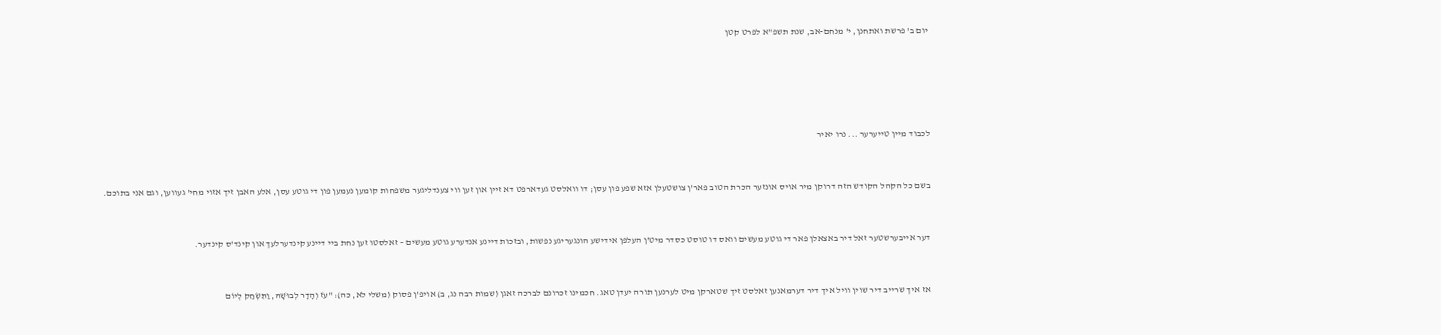יום ב' פרשת ואתחנן, י' מנחם-אב, שנת תשפ"א לפרט קטן





לכבוד מיין טייערער ... נרו יאיר


בשם כל הקהל הקודש הזה דרוקן מיר אויס אונזער הכרת הטוב פאר'ן צושטעלן אזא שפע פון עסן; דו וואלסט געדארפט דא זיין און זען ווי צענדליגער משפחות קומען נעמען פון די גוטע עסן, אלע האבן זיך אזוי מחי' געווען, וגם אני בתוכם.


דער אייבערשטער זאל דיר באצאלן פאר די גוטע מעשים וואס דו טוסט כסדר מיט'ן העלפן אידישע הונגעריגע נפשות, ובזכות דיינע אנדערע גוטע מעשים – זאלסטו זען נחת ביי דיינע קינדערלעך און קינד'ס קינדער.


אז איך שרייב דיר שוין וויל איך דיר דערמאנען זאלסט זיך שטארקן מיט לערנען תורה יעדן טאג. חכמינו זכרונם לברכה זאגן (שמות רבה נג, ב) אויפ'ן פסוק (משלי לא, כה): "עֹז וְהָדָר לְבוּשָׁהּ, וַתִּשְׂחַק לְיוֹם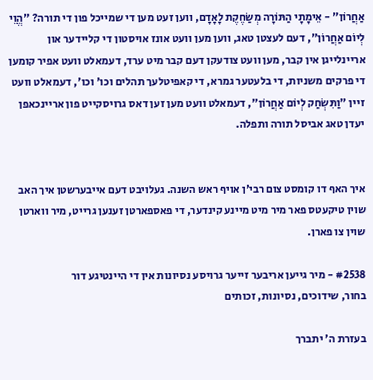אַחֲרוֹן" - אֵימָתָי הַתּוֹרָה מְשַׂחֶקֶת לָאָדָם, ווען זעט מען די שמייכל פון די תורה? "הֱוֵי לְיוֹם אַחֲרוֹן", דעם לעצטן טאג, ווען מען וועט אונז אויסטון די קליידער און אריינלייגן אין קבר, מען וועט צודעקן דעם קבר מיט ערד, דעמאלט וועט אפיר קומען די פרקים משניות, די בלעטער גמרא, די קאפיטלעך תהלים וכו' וכו', דעמאלט וועט זיין "וַתִּשְׂחַק לְיוֹם אַחֲרוֹן", דעמאלט וועט מען זען דאס גרויסקייט פון אריינכאפן יעדן טאג אביסל תורה ותפלה.


איך האף דו קומסט צום רבי'ן אויף ראש השנה. געלויבט דעם אייבערשטן איך האב שוין טיקעטס פאר מיר מיט מיינע קינדער, די פאספארטן זענען גרייט, מיר ווארטן שוין צו פארן.

#2538 - מיר גייען אריבער זייער גרויסע נסיונות אין די היינטיגע דור
בחור, שידוכים, נסיונות, זכותים

בעזרת ה' יתברך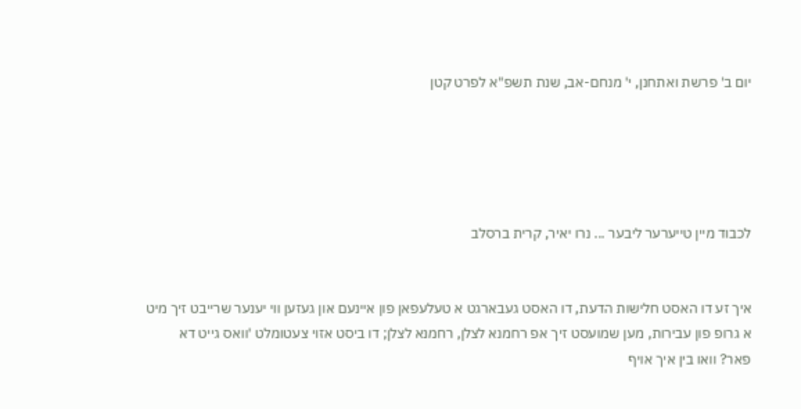יום ב' פרשת ואתחנן, י' מנחם-אב, שנת תשפ"א לפרט קטן





לכבוד מיין טייערער ליבער ... נרו יאיר, קרית ברסלב


איך זע דו האסט חלישות הדעת, דו האסט געבארגט א טעלעפאן פון איינעם און געזען ווי יענער שרייבט זיך מיט א גרופ פון עבירות, מען שמועסט זיך אפ רחמנא לצלן, רחמנא לצלן; דו ביסט אזוי צעטומלט 'וואס גייט דא פאר? וואו בין איך אויף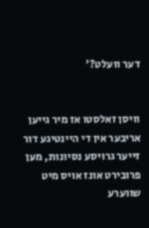דער וועלט?'


וויסן זאלסטו אז מיר גייען אריבער אין די היינטיגע דור זייער גרויסע נסיונות, מען פרובירט אונז אויס מיט שווערע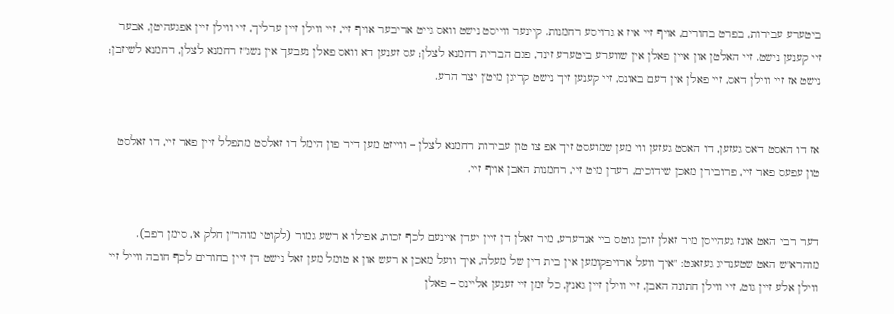ביטערע עבירות, בפרט בחורים, אויף זיי איז א גרויסע רחמנות. קיינער ווייסט נישט וואס גייט אריבער אויף זיי, זיי ווילן זיין ערליך, זיי ווילן זיין אפגעהיטן, אבער זיי קענען נישט. זיי האלטן און איין פאלן אין שווערע ביטערע זינד, פגם הברית רחמנא לצלן; עס זענען דא וואס פאלן נעבעך אין נשג"ז רחמנא לצלן, רחמנא לשיזבן; נישט אז זיי ווילן דאס, זיי פאלן אין דעם באונס, זיי קענען זיך נישט קריגן מיט'ן יצר הרע.


אז דו האסט דאס געזען, דו האסט געזען ווי מען שמועסט זיך אפ צו טון עבירות רחמנא לצלן – ווייזט מען דיר פון הימל דו זאלסט מתפלל זיין פאר זיי, דו זאלסט טון עפעס פאר זיי, פרובירן מאכן שידוכים, רעדן מיט זיי, רחמנות האבן אויף זיי.


דער רבי האט אונז געהייסן מיר זאלן זוכן גוטס ביי אנדערע, מיר זאלן דן זיין יעדן איינעם לכף זכות, אפילו א רשע גמור (לקוטי מוהר"ן חלק א', סימן רפב). מוהרא"ש האט שטענדיג געזאגט: "איך וועל ארויפקומען אין בית דין של מעלה, איך וועל מאכן א רעש און א טומל מען זאל נישט דן זיין בחורים לכף חובה ווייל זיי ווילן אלע זיין גוט, זיי ווילן חתונה האבן, זיי ווילן זיין גאנץ, כל זמן זיי זענען אליינס – פאלן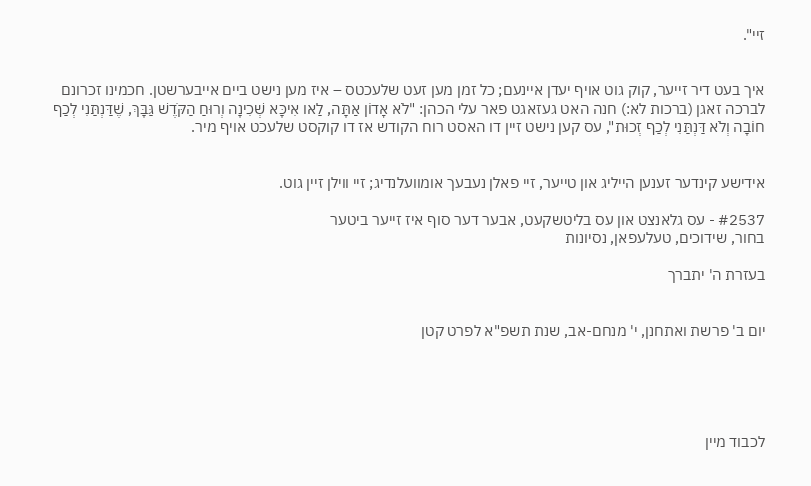זיי".


איך בעט דיר זייער, קוק גוט אויף יעדן איינעם; כל זמן מען זעט שלעכטס – איז מען נישט ביים אייבערשטן. חכמינו זכרונם לברכה זאגן (ברכות לא:) חנה האט געזאגט פאר עלי הכהן: "לֹא אָדוֹן אַתָּה, לַאו אִיכָּא שְׁכִינָה וְרוּחַ הַקֹּדֶשׁ גַּבָּךְ, שֶׁדַּנְתַּנִי לְכַף חוֹבָה וְלֹא דַּנְתַּנִי לְכַף זְכוּת", עס קען נישט זיין דו האסט רוח הקודש אז דו קוקסט שלעכט אויף מיר.


אידישע קינדער זענען הייליג און טייער, זיי פאלן נעבעך אומוועלנדיג; זיי ווילן זיין גוט.

#2537 - עס גלאנצט און עס בליטשקעט, אבער דער סוף איז זייער ביטער
בחור, שידוכים, טעלעפאן, נסיונות

בעזרת ה' יתברך


יום ב' פרשת ואתחנן, י' מנחם-אב, שנת תשפ"א לפרט קטן





לכבוד מיין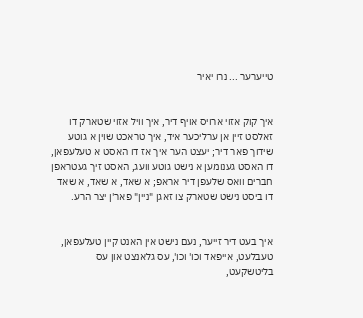טייערער ... נרו יאיר


איך קוק אזוי ארויס אויף דיר, איך וויל אזוי שטארק דו זאלסט זיין אן ערליכער איד, איך טראכט שוין א גוטע שידוך פאר דיר; יעצט הער איך אז דו האסט א טעלעפאן, דו האסט גענומען א נישט גוטע וועג, האסט זיך געטראפן חברים וואס שלעפן דיר אראפ; א שאד, א שאד, א שאד דו ביסט נישט שטארק צו זאגן "ניין" פאר'ן יצר הרע.


איך בעט דיר זייער, נעם נישט אין האנט קיין טעלעפאן, טעבלעט, אייפאד וכו' וכו', עס גלאנצט און עס בליטשקעט,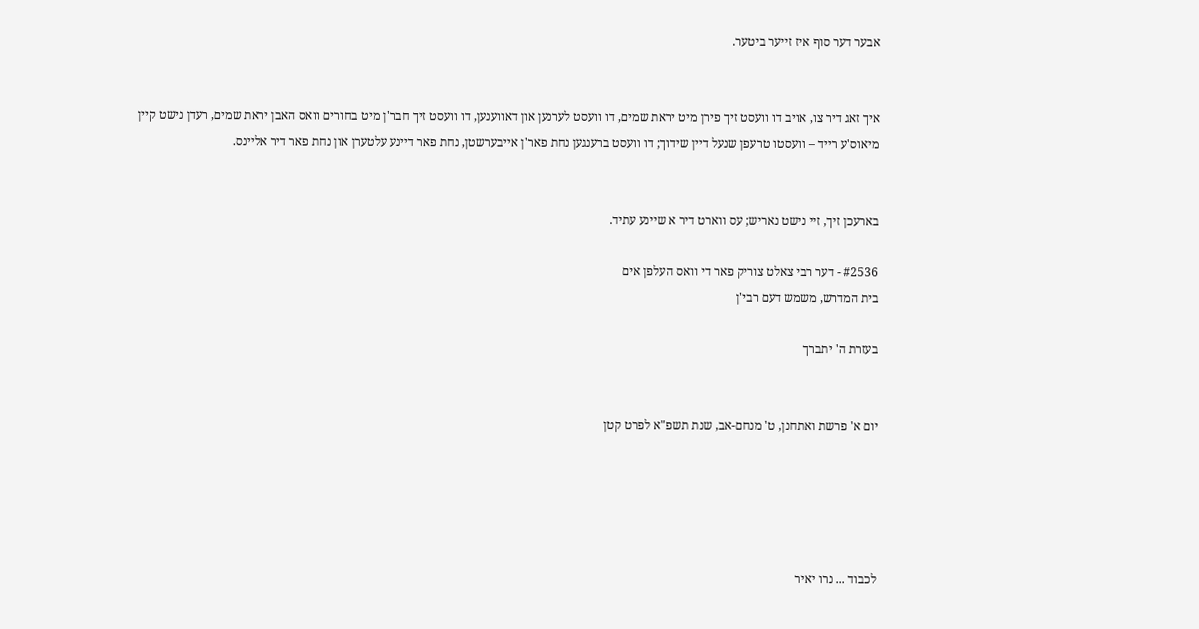אבער דער סוף איז זייער ביטער.


איך זאג דיר צו, אויב דו וועסט זיך פירן מיט יראת שמים, דו וועסט לערנען און דאווענען, דו וועסט זיך חבר'ן מיט בחורים וואס האבן יראת שמים, רעדן נישט קיין מיאוס'ע רייד – וועסטו טרעפן שנעל דיין שידוך; דו וועסט ברענגען נחת פאר'ן אייבערשטן, נחת פאר דיינע עלטערן און נחת פאר דיר אליינס.


בארעכן זיך, זיי נישט נאריש; עס ווארט דיר א שיינע עתיד.

#2536 - דער רבי צאלט צוריק פאר די וואס העלפן אים
בית המדרש, משמש דעם רבי'ן

בעזרת ה' יתברך


יום א' פרשת ואתחנן, ט' מנחם-אב, שנת תשפ"א לפרט קטן





לכבוד ... נרו יאיר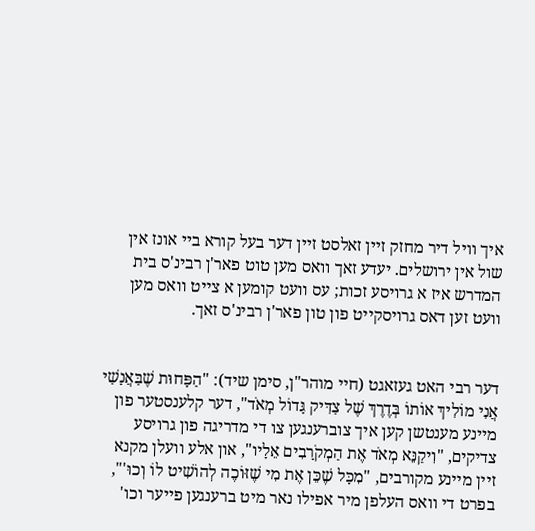איך וויל דיר מחזק זיין זאלסט זיין דער בעל קורא ביי אונז אין שול אין ירושלים. יעדע זאך וואס מען טוט פאר'ן רבינ'ס בית המדרש איז א גרויסע זכות; עס וועט קומען א צייט וואס מען וועט זען דאס גרויסקייט פון טון פאר'ן רבינ'ס זאך.


דער רבי האט געזאגט (חיי מוהר"ן, סימן שיד): "הַפָּחוּת שֶׁבַּאֲנָשַׁי אֲנִי מוֹלִיךְ אוֹתוֹ בְּדֶרֶךְ שֶׁל צַדִּיק גָּדוֹל מְאֹד", דער קלענסטער פון מיינע מענטשן קען איך צוברענגען צו די מדריגה פון גרויסע צדיקים, "וִיקַנֵּא מְאֹד אֶת הַמְקֹרָבִים אֵלָיו", און אלע וועלן מקנא זיין מיינע מקורבים, "מִכָּל שֶׁכֵּן אֶת מִי שֶׁזּוֹכֶה לְהוֹשִׁיט לוֹ וְכוּ'", בפרט די וואס העלפן מיר אפילו נאר מיט ברענגען פייער וכו'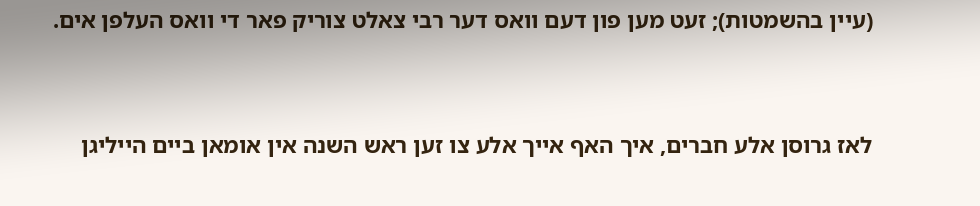(עיין בהשמטות); זעט מען פון דעם וואס דער רבי צאלט צוריק פאר די וואס העלפן אים.


לאז גרוסן אלע חברים, איך האף אייך אלע צו זען ראש השנה אין אומאן ביים הייליגן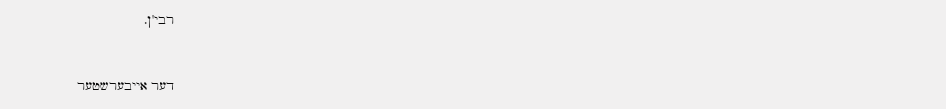רבי'ן.


דער אייבערשטער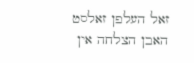זאל העלפן זאלסט האבן הצלחה אין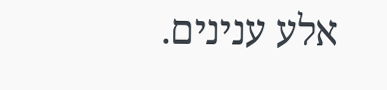אלע ענינים.